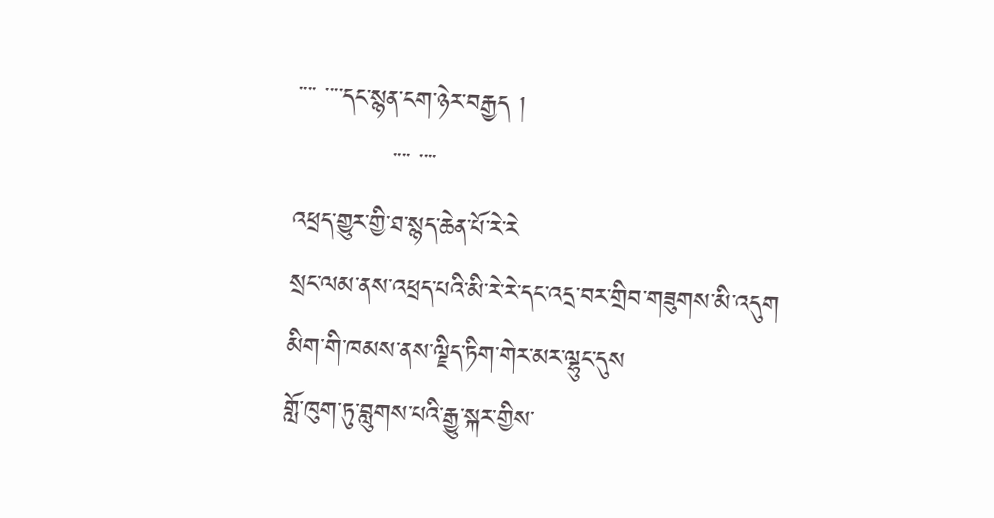་་་་ ་་་་དང་སྙན་ངག་ཉེར་བརྒྱད །
           ་་་་ ་་་་
འཕྲད་གྱུར་གྱི་ཐ་སྙད་ཆེན་པོ་རེ་རེ
སྲང་ལམ་ནས་འཕྲད་པའི་མི་རེ་རེ་དང་འདྲ་བར་གྲིབ་གཟུགས་མི་འདུག
མིག་གི་ཁམས་ནས་ལྗིད་ཏིག་གེར་མར་ལྷུང་དུས
གློ་ཁུག་ཏུ་བླུགས་པའི་རྒྱུ་སྐར་གྱིས་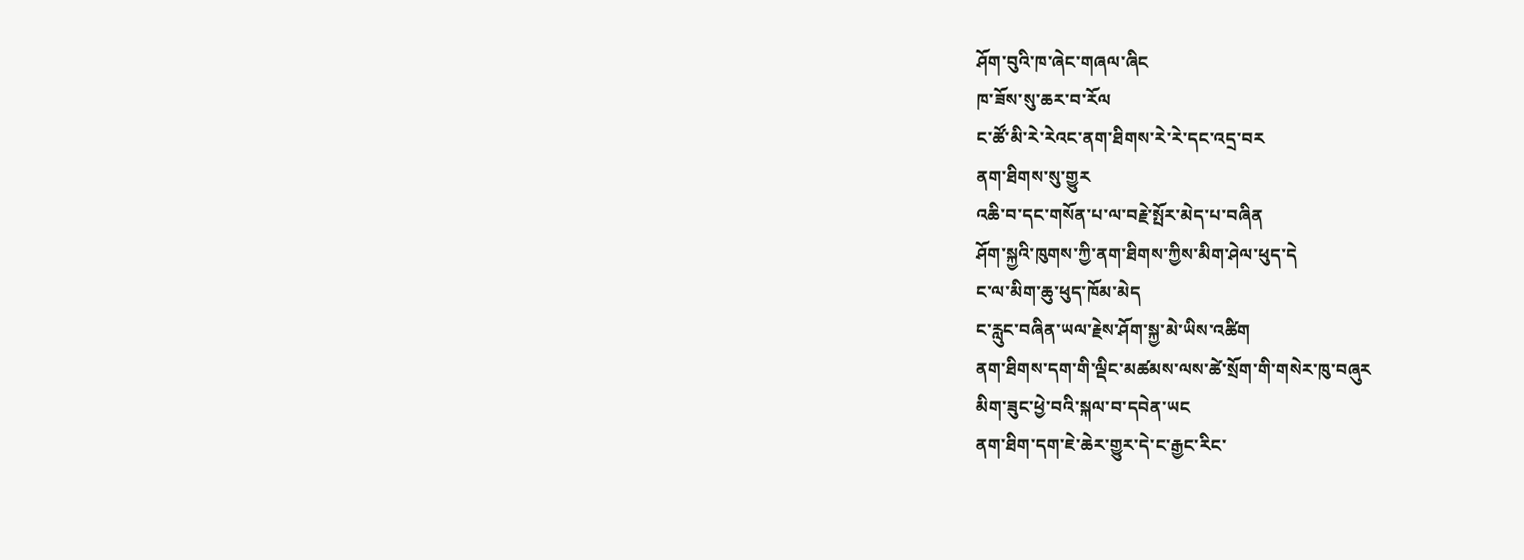ཤོག་བུའི་ཁ་ཞེང་གཞལ་ཞིང
ཁ་ཟོས་སུ་ཆར་བ་རོལ
ང་ཚོ་མི་རེ་རེའང་ནག་ཐིགས་རེ་རེ་དང་འདྲ་བར
ནག་ཐིགས་སུ་གྱུར
འཆི་བ་དང་གསོན་པ་ལ་བརྗེ་སྤོར་མེད་པ་བཞིན
ཤོག་སྐྱའི་ཁུགས་ཀྱི་ནག་ཐིགས་ཀྱིས་མིག་ཤེལ་ཕུད་དེ
ང་ལ་མིག་ཆུ་ཕུད་ཁོམ་མེད
ང་རླུང་བཞིན་ཡལ་རྗེས་ཤོག་སྐྱ་མེ་ཡིས་འཚིག
ནག་ཐིགས་དག་གི་ལྡིང་མཚམས་ལས་ཚེ་སྲོག་གི་གསེར་ཁུ་བཞུར
མིག་ཟུང་ཕྱེ་བའི་སྐལ་བ་དབེན་ཡང
ནག་ཐིག་དག་ཇེ་ཆེར་གྱུར་དེ་ང་རྒྱང་རིང་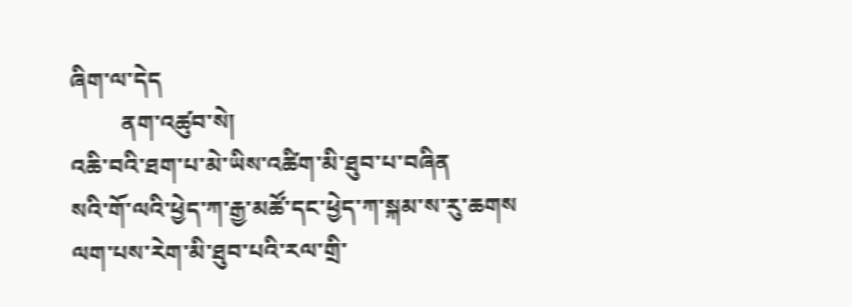ཞིག་ལ་དེད
         ནག་འཚུབ་སེ།
འཆི་བའི་ཐག་པ་མེ་ཡིས་འཚིག་མི་ཐུབ་པ་བཞིན
སའི་གོ་ལའི་ཕྱེད་ཀ་རྒྱ་མཚོ་དང་ཕྱེད་ཀ་སྐམ་ས་རུ་ཆགས
ལག་པས་རེག་མི་ཐུབ་པའི་རལ་གྲི་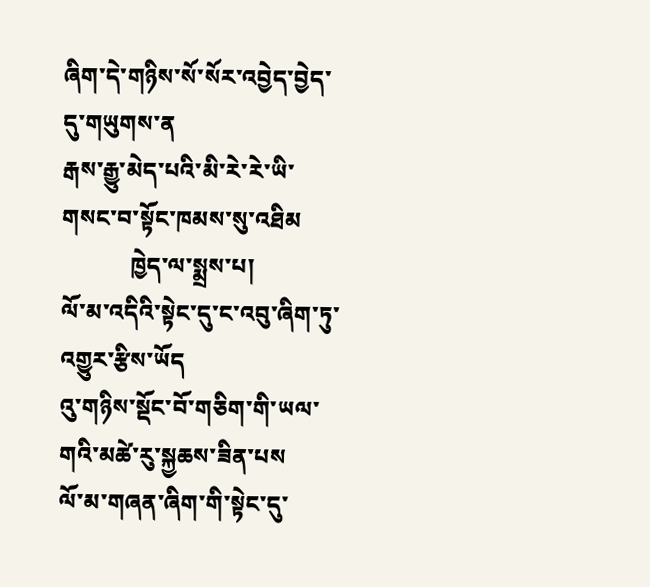ཞིག་དེ་གཉིས་སོ་སོར་འབྱེད་བྱེད་དུ་གཡུགས་ན
རྒས་རྒྱུ་མེད་པའི་མི་རེ་རེ་ཡི་གསང་བ་སྟོང་ཁམས་སུ་འཐིམ
            ཁྱེད་ལ་སྨྲས་པ།
ལོ་མ་འདིའི་སྟེང་དུ་ང་འབུ་ཞིག་ཏུ་འགྱུར་རྩིས་ཡོད
འུ་གཉིས་སྡོང་བོ་གཅིག་གི་ཡལ་གའི་མཚེ་རུ་སྐྱཆས་ཟིན་པས
ལོ་མ་གཞན་ཞིག་གི་སྟེང་དུ་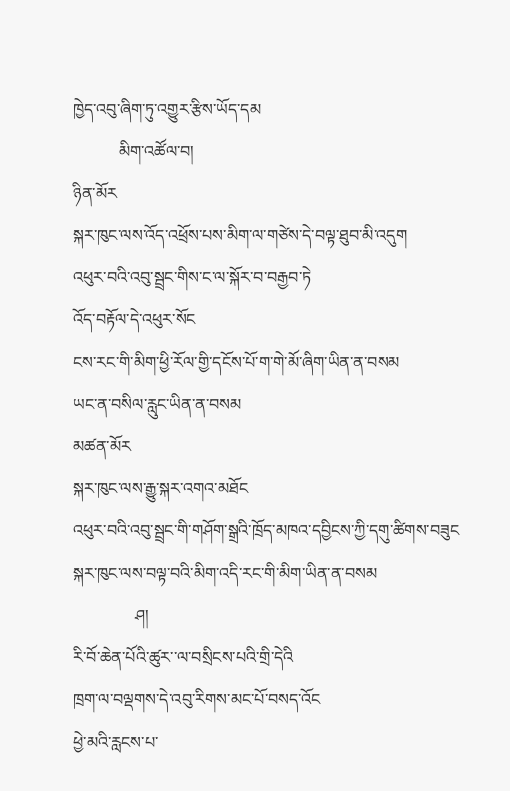ཁྱེད་འབུ་ཞིག་ཏུ་འགྱུར་རྩིས་ཡོད་དམ
           མིག་འཚོལ་བ།
ཉིན་མོར
སྐར་ཁུང་ལས་འོད་འཕྲོས་པས་མིག་ལ་གཙེས་དེ་བལྟ་ཐུབ་མི་འདུག
འཕུར་བའི་འབུ་སྦྲང་གིས་ང་ལ་སྐོར་བ་བརྒྱབ་ཏེ
འོད་བརྟོལ་དེ་འཕུར་སོང
ངས་རང་གི་མིག་ཕྱི་རོལ་གྱི་དངོས་པོ་ག་གེ་མོ་ཞིག་ཡིན་ན་བསམ
ཡང་ན་བསིལ་རླུང་ཡིན་ན་བསམ
མཚན་མོར
སྐར་ཁུང་ལས་རྒྱུ་སྐར་འགའ་མཐོང
འཕུར་བའི་འབུ་སྦྲང་གི་གཤོག་སྒྲའི་ཁྲོད་མཁའ་དབྱིངས་ཀྱི་དགུ་ཚིགས་བཟུང
སྐར་ཁུང་ལས་བལྟ་བའི་མིག་འདི་རང་གི་མིག་ཡིན་ན་བསམ
               ཤ།
རི་བོ་ཆེན་པོའི་ཚུར་་ལ་བསྲིངས་པའི་གྲི་དེའི
ཁྲག་ལ་བལྡགས་དེ་འབུ་རིགས་མང་པོ་བསད་འོང
ཕྱེ་མའི་རླངས་པ་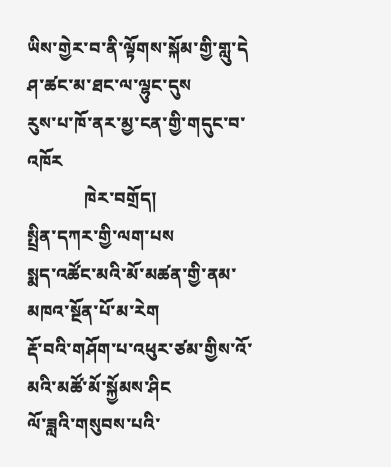ཡིས་གྱེར་བ་ནི་ལྟོགས་སྐོམ་གྱི་གླུ་དེ
ཤ་ཚང་མ་ཐང་ལ་ལྷུང་དུས
རུས་པ་ཁོ་ནར་མྱ་ངན་གྱི་གདུང་བ་འཁོར
             ཁེར་བགྲོད།
སྤྲིན་དཀར་གྱི་ལག་པས
སྨད་འཚོང་མའི་མོ་མཚན་གྱི་ནམ་མཁའ་སྔོན་པོ་མ་རེག
རྡོ་བའི་གཤོག་པ་འཕུར་ཙམ་གྱིས་འོ་མའི་མཚོ་མོ་སྐྱོམས་ཤིང
ལོ་ཟླའི་གསུབས་པའི་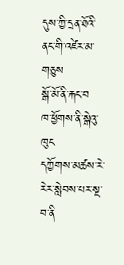དུས་ཀྱི་དྲན་ཐོའི་ནང་གི་འཛེར་མ་གཅུས
སྒོ་མོ་ནི་རྐང་བ      ཁ་ཕྱོགས་ནི་སྒེའུ་ཁུང
དཀྱོགས་མཚས་རེ་རེར་སླེབས་པར་སྔ་བ་ནི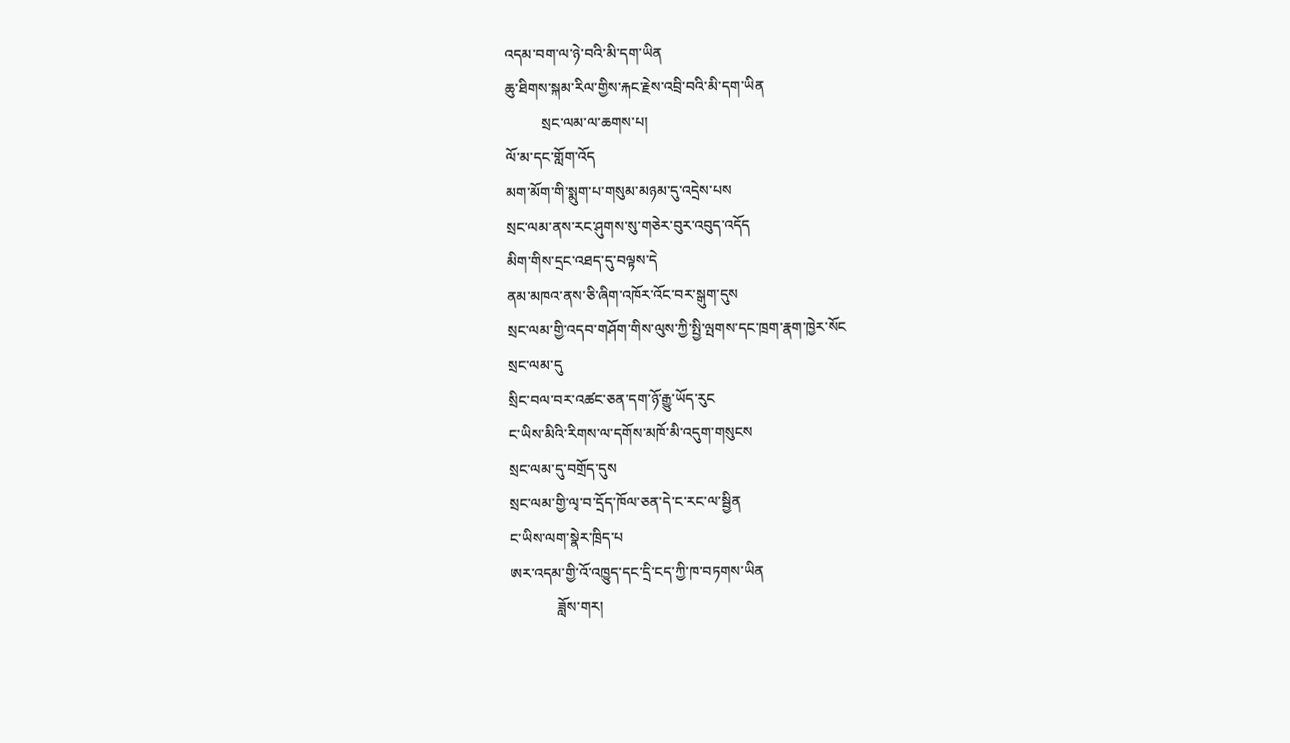འདམ་བག་ལ་ཉེ་བའི་མི་དག་ཡིན
ཆུ་ཐིགས་སྐམ་རིལ་གྱིས་རྐང་རྗེས་འབྲི་བའི་མི་དག་ཡིན
          སྲང་ལམ་ལ་ཆགས་པ།
ལོ་མ་དང་གློག་འོད
མག་མོག་གི་སྨུག་པ་གསུམ་མཉམ་དུ་འདྲེས་པས
སྲང་ལམ་ནས་རང་ཤུགས་སུ་གཅེར་བུར་འབུད་འདོད
མིག་གིས་དྲང་འཐད་དུ་བལྟས་དེ
ནམ་མཁའ་ནས་ཅི་ཞིག་འཁོར་འོང་བར་སྒུག་དུས
སྲང་ལམ་གྱི་འདབ་གཤོག་གིས་ལུས་ཀྱི་སྤྱི་ལྤགས་དང་ཁྲག་རྣག་ཁྱེར་སོང
སྲང་ལམ་དུ
སྲིང་བལ་བར་འཚང་ཅན་དག་ཉོ་རྒྱུ་ཡོད་རུང
ང་ཡིས་མིའི་རིགས་ལ་དགོས་མཁོ་མི་འདུག་གསུངས
སྲང་ལམ་དུ་བགྲོད་དུས
སྲང་ལམ་གྱི་ལྭ་བ་དྲོད་ཁོལ་ཅན་དེ་ང་རང་ལ་སྦྱིན
ང་ཡིས་ལག་སྣེར་ཁྲིད་པ
ཨར་འདམ་གྱི་འོ་འཁྱུད་དང་དྲི་ངད་ཀྱི་ཁ་བཏགས་ཡིན
             ཟློས་གར།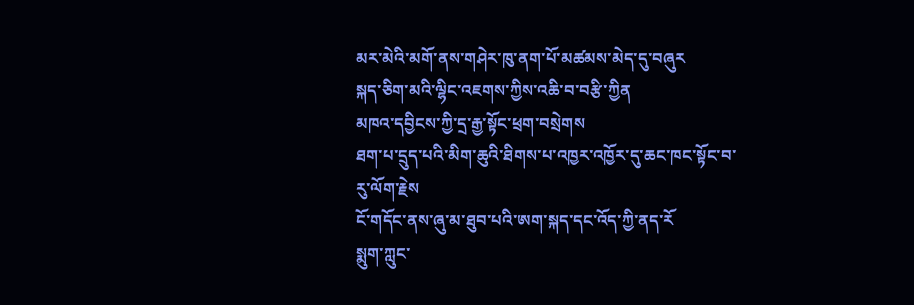མར་མེའི་མགོ་ནས་གཤེར་ཁུ་ནག་པོ་མཚམས་མེད་དུ་བཞུར
སྐད་ཅིག་མའི་ལྷིང་འཇགས་ཀྱིས་འཆི་བ་བརྩི་ཀྱིན
མཁའ་དབྱིངས་ཀྱི་དྲ་རྒྱ་སྟོང་ཕྲག་བསྲེགས
ཐག་པ་དྲུད་པའི་མིག་ཆུའི་ཐིགས་པ་འཁྱར་འཁྱོར་དུ་ཆང་ཁང་སྟོང་བ་རུ་ལོག་རྗེས
ངོ་གདོང་ནས་ཞུ་མ་ཐུབ་པའི་ཨག་སྐད་དང་འོད་ཀྱི་ནད་རོ
སྨུག་ཀླུང་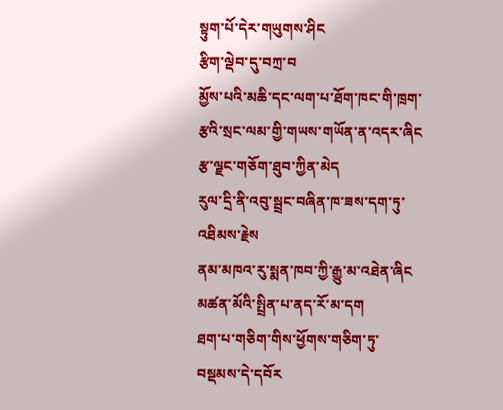སྟུག་པོ་དེར་གཡུགས་ཤིང
རྩིག་ལྡེབ་དུ་བཀྲ་བ
མྱོས་པའི་མཆི་དང་ལག་པ་ཐོག་ཁང་གི་ཁྲག་རྩའི་སྲང་ལམ་གྱི་གཡས་གཡོན་ན་འདར་ཞིང
རྩ་ལྗང་གཅོག་ཐུབ་ཀྱིན་མེད
རུལ་དྲི་ནི་འབུ་སྦྲང་བཞིན་ཁ་ཟས་དག་ཏུ་འཐིམས་རྗེས
ནམ་མཁའ་རུ་སྨན་ཁབ་ཀྱི་རྒྱུ་མ་འཐེན་ཞིང
མཚན་མོའི་སྤྲིན་པ་ནད་རོ་མ་དག
ཐག་པ་གཅིག་གིས་ཕྱོགས་གཅིག་ཏུ་བསྡམས་དེ་དབོར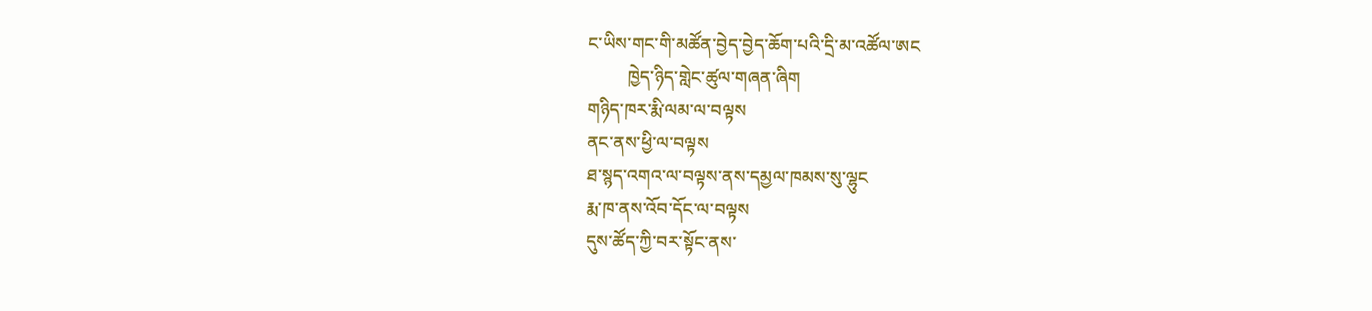ང་ཡིས་གང་གི་མཚོན་བྱེད་བྱེད་ཆོག་པའི་དྲི་མ་འཚོལ་ཨང
         ཁྱེད་ཉིད་གླེང་ཚུལ་གཞན་ཞིག
གཉིད་ཁར་རྨི་ལམ་ལ་བལྟས
ནང་ནས་ཕྱི་ལ་བལྟས
ཐ་སྙད་འགའ་ལ་བལྟས་ནས་དམྱལ་ཁམས་སུ་ལྷུང
རྨ་ཁ་ནས་འོབ་དོང་ལ་བལྟས
དུས་ཚོད་ཀྱི་བར་སྟོང་ནས་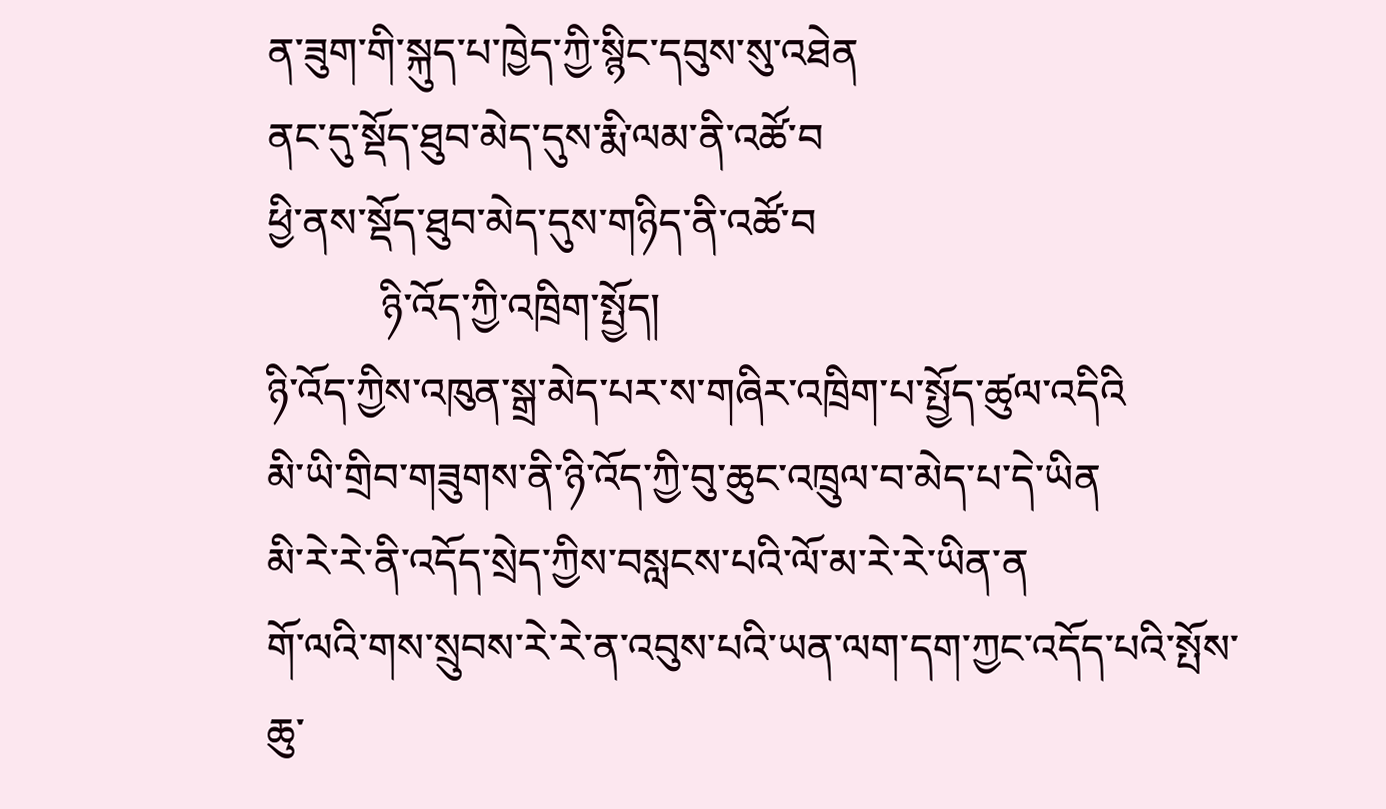ན་ཟུག་གི་སྐུད་པ་ཁྱེད་ཀྱི་སྙིང་དབུས་སུ་འཐེན
ནང་དུ་སྡོད་ཐུབ་མེད་དུས་རྨི་ལམ་ནི་འཚོ་བ
ཕྱི་ནས་སྡོད་ཐུབ་མེད་དུས་གཉིད་ནི་འཚོ་བ
           ཉི་འོད་ཀྱི་འཁྲིག་སྤྱོད།
ཉི་འོད་ཀྱིས་འཁུན་སྒྲ་མེད་པར་ས་གཞིར་འཁྲིག་པ་སྤྱོད་ཚུལ་འདིའི
མི་ཡི་གྲིབ་གཟུགས་ནི་ཉི་འོད་ཀྱི་བུ་ཆུང་འཁྲུལ་བ་མེད་པ་དེ་ཡིན
མི་རེ་རེ་ནི་འདོད་སྲེད་ཀྱིས་བསླངས་པའི་ལོ་མ་རེ་རེ་ཡིན་ན
གོ་ལའི་གས་སྲུབས་རེ་རེ་ན་འབུས་པའི་ཡན་ལག་དག་ཀྱང་འདོད་པའི་སྤོས་ཆུ་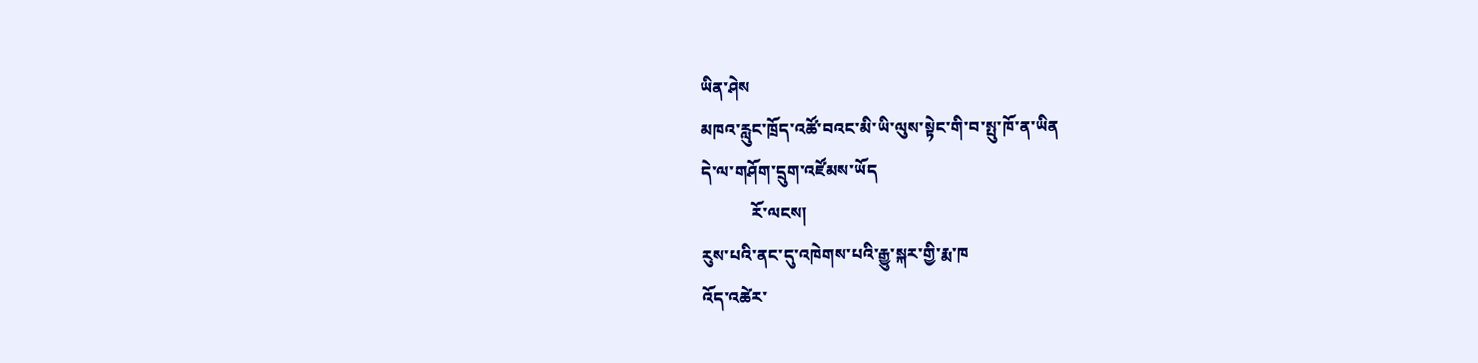ཡིན་ཤེས
མཁའ་རླུང་ཁྲོད་འཚོ་བའང་མི་ཡི་ལུས་སྟེང་གི་བ་སྤུ་ཁོ་ན་ཡིན
དེ་ལ་གཤོག་དྲུག་འཛོམས་ཡོད
            རོ་ལངས།
རུས་པའི་ནང་དུ་འཁེགས་པའི་རྒྱུ་སྐར་གྱི་རྨ་ཁ
འོད་འཚེར་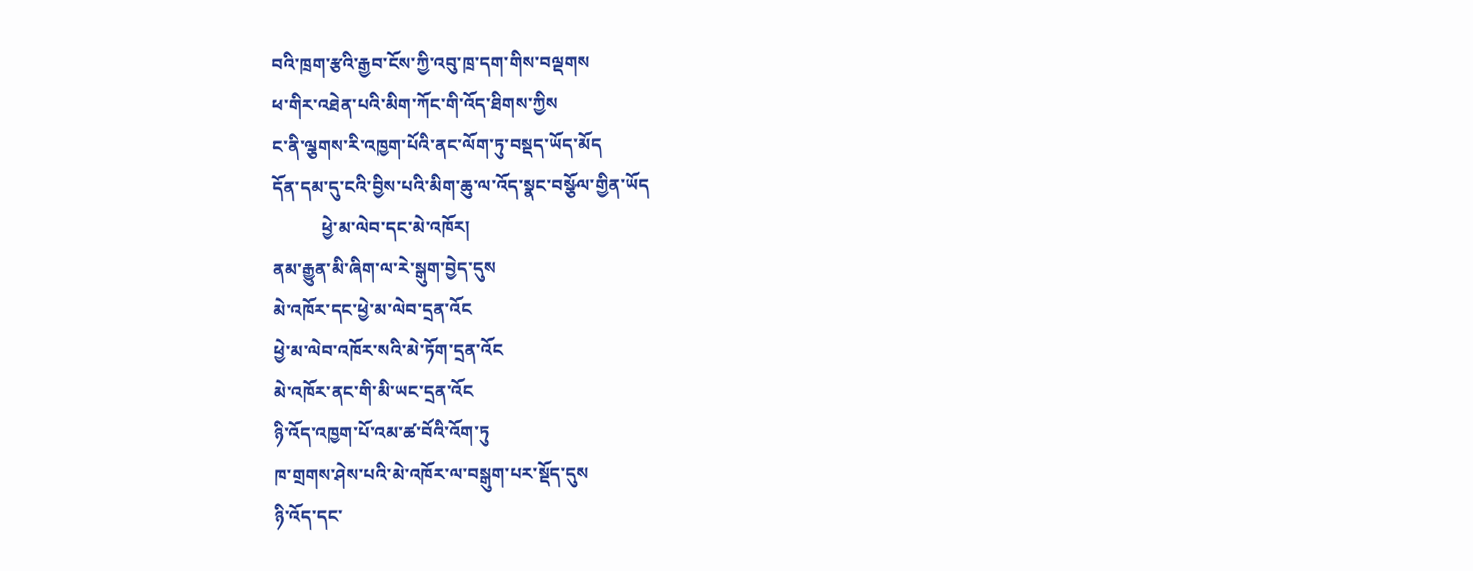བའི་ཁྲག་རྩའི་རྒྱབ་ངོས་ཀྱི་འབུ་ཁྲ་དག་གིས་བལྡགས
ཕ་གིར་འཐེན་པའི་མིག་ཀོང་གི་འོད་ཐིགས་ཀྱིས
ང་ནི་ལྕགས་རི་འཁྱག་པོའི་ནང་ལོག་ཏུ་བསྡད་ཡོད་མོད
དོན་དམ་དུ་ངའི་བྱིས་པའི་མིག་ཆུ་ལ་འོད་སྣང་བསྩོལ་གྱིན་ཡོད
           ཕྱེ་མ་ལེབ་དང་མེ་འཁོར།
ནམ་རྒྱུན་མི་ཞིག་ལ་རེ་སྒུག་བྱེད་དུས
མེ་འཁོར་དང་ཕྱེ་མ་ལེབ་དྲན་འོང
ཕྱེ་མ་ལེབ་འཁོར་སའི་མེ་ཏོག་དྲན་འོང
མེ་འཁོར་ནང་གི་མི་ཡང་དྲན་འོང
ཉི་འོད་འཁྱག་པོ་འམ་ཚ་བོའི་འོག་ཏུ
ཁ་གྲགས་ཤེས་པའི་མེ་འཁོར་ལ་བསྒུག་པར་སྡོད་དུས
ཉི་འོད་དང་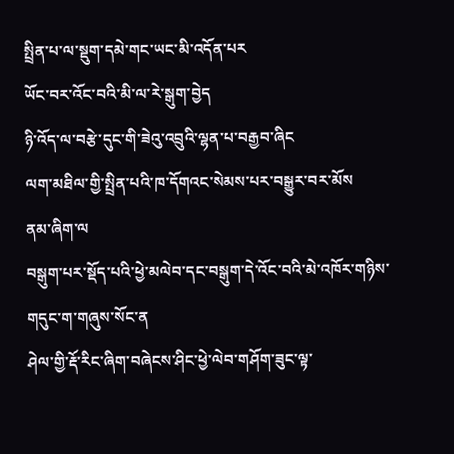སྤྲིན་པ་ལ་སྡུག་དམེ་གང་ཡང་མི་འདོན་པར
ཡོང་བར་འོང་བའི་མི་ལ་རེ་སྒུག་བྱེད
ཉི་འོད་ལ་བརྩེ་དུང་གི་ཟེའུ་འབྲུའི་ལྷན་པ་བརྒྱབ་ཞིང
ལག་མཐིལ་གྱི་སྤྲིན་པའི་ཁ་དོགའང་སེམས་པར་བསྒྱུར་བར་མོས
ནམ་ཞིག་ལ
བསྒུག་པར་སྡོད་པའི་ཕྱེ་མལེབ་དང་བསྒུག་དེ་འོང་བའི་མེ་འཁོར་གཉིས་གདུང་ག་གཞུས་སོང་ན
ཤེལ་གྱི་རྡོ་རིང་ཞིག་བཞེངས་ཤིང་ཕྱེ་ལེབ་གཤོག་ཟུང་ལྟ་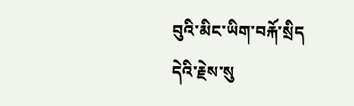བུའི་མིང་ཡིག་བརྐོ་སྲིད
དེའི་རྗེས་སུ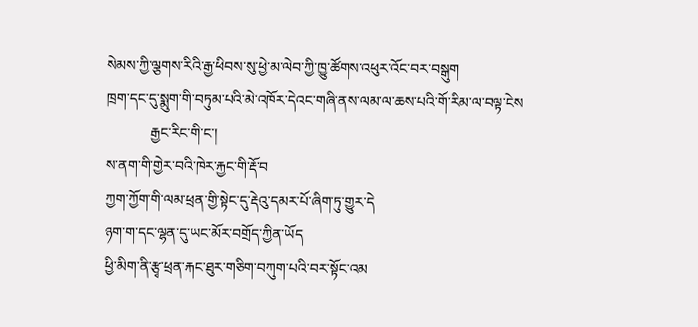སེམས་ཀྱི་ལྕགས་རིའི་རྒྱ་ཕིབས་སུ་ཕྱེ་མ་ལེབ་ཀྱི་ཁྱུ་ཚོགས་འཕུར་འོང་བར་བསྒུག
ཁྲག་དང་དུ་སྨུག་གི་བཏུམ་པའི་མེ་འཁོར་དེའང་གཞི་ནས་ལམ་ལ་ཆས་པའི་གོ་རིམ་ལ་བལྟ་ངེས
            རྒྱང་རིང་གི་ང་།
ས་ནག་གི་གྱེར་བའི་ཁེར་རྐྱང་གི་རྡོ་བ
ཀྱག་ཀྱོག་གི་ལམ་ཕྲན་གྱི་སྟེང་དུ་རྡེའུ་དམར་པོ་ཞིག་ཏུ་གྱུར་དེ
ཉག་ག་དང་ལྷན་དུ་ཡང་མོར་བགྲོད་ཀྱིན་ཡོད
ཕྱི་མིག་ནི་རྩྭ་ཕྲན་རྐང་ཐུར་གཅིག་བཀུག་པའི་བར་སྟོང་འམ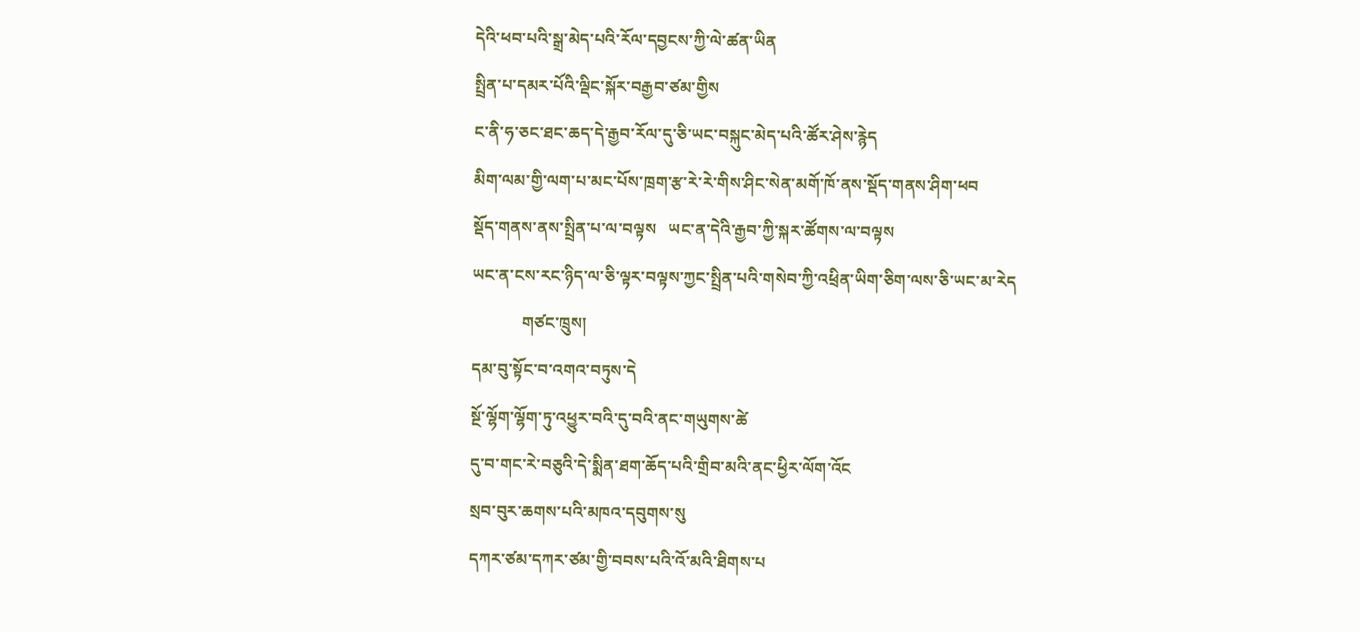དེའི་ཕབ་པའི་སྒྲ་མེད་པའི་རོལ་དབྱངས་ཀྱི་ལེ་ཚན་ཡིན
སྤྲིན་པ་དམར་པོའི་ལྡིང་སྐོར་བརྒྱབ་ཙམ་གྱིས
ང་ནི་ཧ་ཅང་ཐང་ཆད་དེ་རྒྱབ་རོལ་དུ་ཅི་ཡང་བསྐུང་མེད་པའི་ཚོར་ཤེས་རྙེད
མིག་ལམ་གྱི་ལག་པ་མང་པོས་ཁྲག་རྩ་རེ་རེ་གིས་ཤིང་སེན་མགོ་ཁོ་ནས་སྡོད་གནས་ཤིག་ཕབ
སྡོད་གནས་ནས་སྤྲིན་པ་ལ་བལྟས   ཡང་ན་དེའི་རྒྱབ་ཀྱི་སྐར་ཚོགས་ལ་བལྟས
ཡང་ན་ངས་རང་ཉིད་ལ་ཅི་ལྟར་བལྟས་ཀྱང་སྤྲིན་པའི་གསེབ་ཀྱི་འཕྲིན་ཡིག་ཅིག་ལས་ཅི་ཡང་མ་རེད
            གཙང་ཁྲུས།
དམ་བུ་སྟོང་བ་འགའ་བཏུས་དེ
སྔོ་ལྷོག་ལྷོག་ཏུ་འཕྱུར་བའི་དུ་བའི་ནང་གཡུགས་ཚེ
དུ་བ་གང་རེ་བཅུའི་དེ་སྨིན་ཐག་ཆོད་པའི་གྲིབ་མའི་ནང་ཕྱིར་ལོག་འོང
སྲབ་བུར་ཆགས་པའི་མཁའ་དབུགས་སུ
དཀར་ཙམ་དཀར་ཙམ་གྱི་བབས་པའི་འོ་མའི་ཐིགས་པ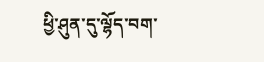ཕྱི་ཤུན་དུ་ལྷོད་བག་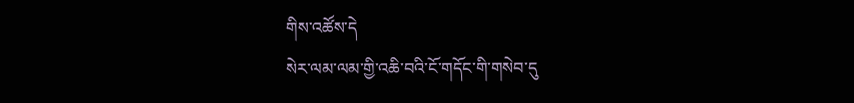གིས་འཚོས་དེ
སེར་ལམ་ལམ་གྱི་འཆི་བའི་ངོ་གདོང་གི་གསེབ་དུ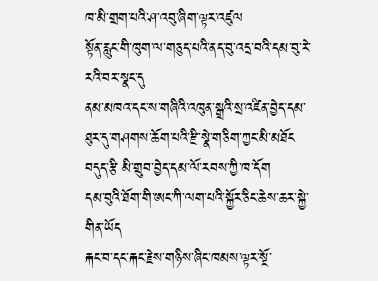ཁ་མི་གྲག་པའི་ཤ་འབུ་ཞིག་ལྟར་འཛུལ
སྟོན་རླུང་གི་ཁུག་ལ་གཅུད་པའི་ནད་བུ་འདྲ་བའི་དམ་བུ་རེ་རའི་བར་སྣང་དུ
ནམ་མཁའ་དང་ས་གཞིའི་འཁུན་སྒྲའི་སྲ་འཛིན་བྱེད་དམ་ཐུར་དུ་གཤགས་ཆོག་པའི་རྫི་སྣེ་གཅིག་ཀྱང་མི་མཐོང
བདུད་རྩི མི་གྲུབ་བྱེད་དམ་ལོ་རབས་ཀྱི་ཁ་དོག
དམ་བུའི་ཐོག་གི་ཨང་ཀི་ལག་པའི་སྐྱོར་ཅིང་ཆེས་ཆར་སྐྱེ་གིན་ཡོད
རྐང་བ་དང་རྐང་རྗེས་གཉིས་ཞིང་ཁམས་ལྟར་སྔོ་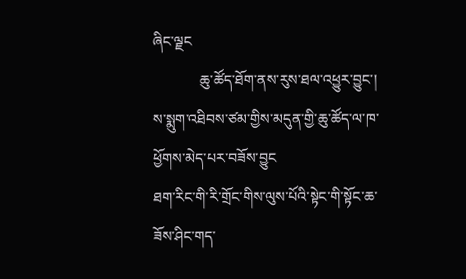ཞིང་ལྗང
             ཆུ་ཚོད་ཐོག་ནས་རུས་ཐལ་འཕྱུར་བྱུང་།
ས་སྨུག་འཐིབས་ཙམ་གྱིས་མདུན་གྱི་ཆུ་ཚོད་ལ་ཁ་ཕྱོགས་མེད་པར་བཟོས་བྱུང
ཐག་རིང་གི་རི་གྲོང་གིས་ལུས་པོའི་སྟེང་གི་སྟོང་ཆ་ཟོས་ཤིང་གད་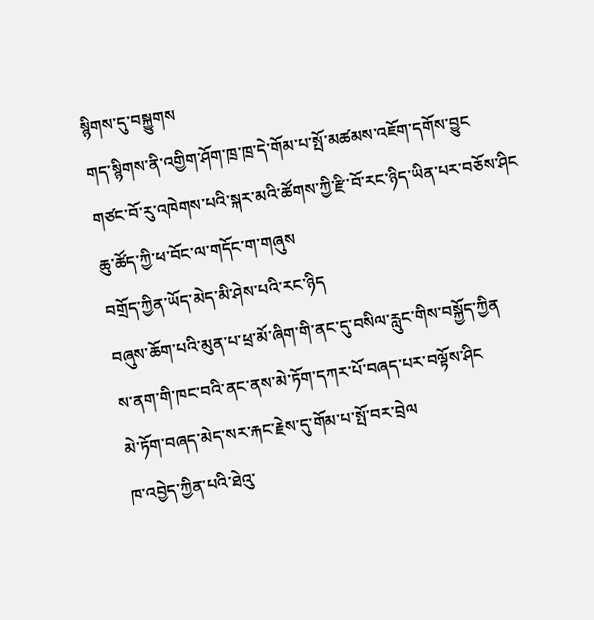སྙིགས་དུ་བསྐྱུགས
གད་སྙིགས་ནི་འགྱིག་ཤོག་ཁྲ་ཁྲ་དེ་གོམ་པ་སྤོ་མཚམས་འཇོག་དགོས་བྱུང
གཙང་བོ་རུ་འཁེགས་པའི་སྐར་མའི་ཚོགས་ཀྱི་རྫི་བོ་རང་ཉིད་ཡིན་པར་བཅོས་ཤིང
ཆུ་ཚོད་ཀྱི་ཕ་བོང་ལ་གདོང་ག་གཞུས
བགྲོད་ཀྱིན་ཡོད་མེད་མི་ཤེས་པའི་རང་ཉིད
བཞུས་ཆོག་པའི་མུན་པ་ཕྲ་མོ་ཞིག་གི་ནང་དུ་བསིལ་རླུང་གིས་བསྐྱོད་ཀྱིན
ས་ནག་གི་ཁང་བའི་ནང་ནས་མེ་ཏོག་དཀར་པོ་བཞད་པར་བལྟོས་ཤིང
མེ་ཏོག་བཞད་མེད་སར་རྐང་རྗེས་དུ་གོམ་པ་སྤོ་བར་བྲེལ
ཁ་འབྱེད་ཀྱིན་པའི་ཐེའུ་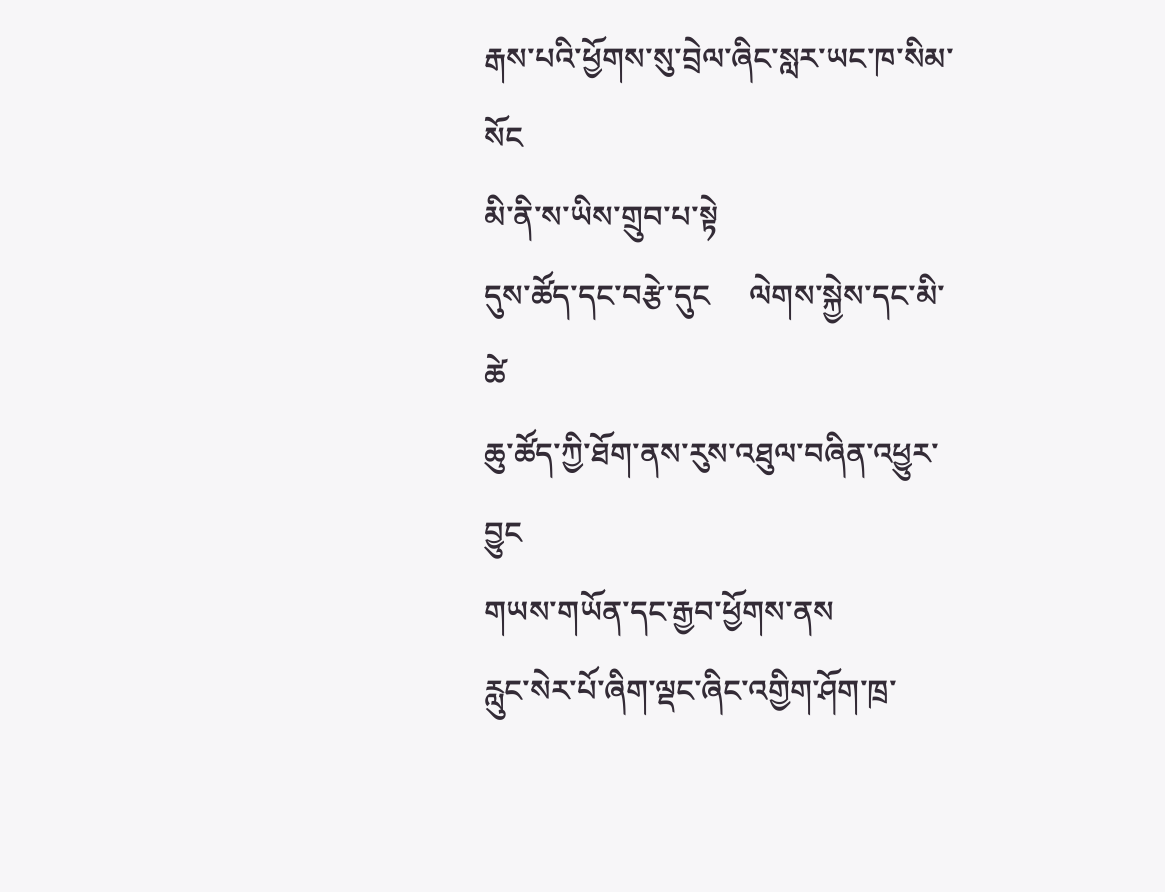རྒས་པའི་ཕྱོགས་སུ་བྲེལ་ཞིང་སླར་ཡང་ཁ་སིམ་སོང
མི་ནི་ས་ཡིས་གྲུབ་པ་སྟེ
དུས་ཚོད་དང་བརྩེ་དུང     ལེགས་སྐྱེས་དང་མི་ཚེ
ཆུ་ཚོད་ཀྱི་ཐོག་ནས་རུས་འཐུལ་བཞིན་འཕྱུར་བྱུང
གཡས་གཡོན་དང་རྒྱབ་ཕྱོགས་ནས
རླུང་སེར་པོ་ཞིག་ལྡང་ཞིང་འགྱིག་ཤོག་ཁྲ་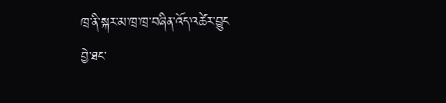ཁྲ་ནི་སྐར་མ་ཁྲ་ཁྲ་བཞིན་འོད་འཚེར་བྱུང
བྱེ་ཐང་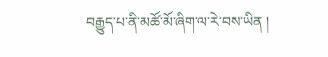བརྒྱུད་པ་ནི་མཚོ་མོ་ཞིག་ལ་རེ་བས་ཡིན །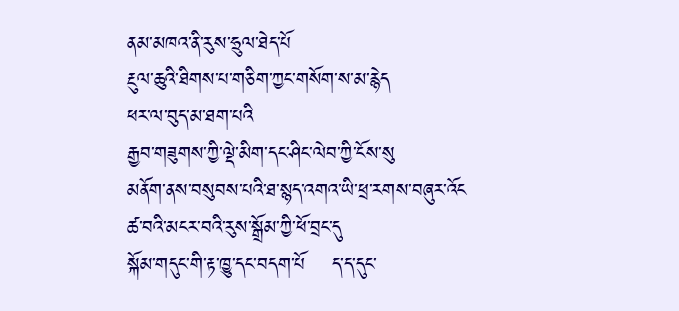ནམ་མཁའ་ནི་རུས་ཧྲུལ་ཐེད་པོ
རྔུལ་ཆུའི་ཐིགས་པ་གཅིག་ཀྱང་གསོག་ས་མ་རྙེད
ཕར་ལ་བུད་མ་ཐག་པའི
རྒྱབ་གཟུགས་ཀྱི་ལྡེ་མིག་དང་ཤིང་ལེབ་ཀྱི་ངོས་སུ
མནོག་ནས་བསུབས་པའི་ཐ་སྙད་འགའ་ཡི་ཕྲ་རགས་བཞུར་འོང
ཚ་བའི་མངར་བའི་རུས་སྒྲོམ་ཀྱི་ཕོ་བྲང་དུ
སྐོམ་གདུང་གི་རྟ་ཁྱུ་དང་བདག་པོ    ད་ད་དུང་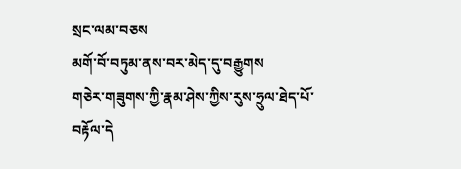སྲང་ལམ་བཅས
མགོ་བོ་བཏུམ་ནས་བར་མེད་དུ་བརྒྱུགས
གཅེར་གཟུགས་ཀྱི་རྣམ་ཤེས་ཀྱིས་རུས་ཧྲུལ་ཐེད་པོ་བརྟོལ་དེ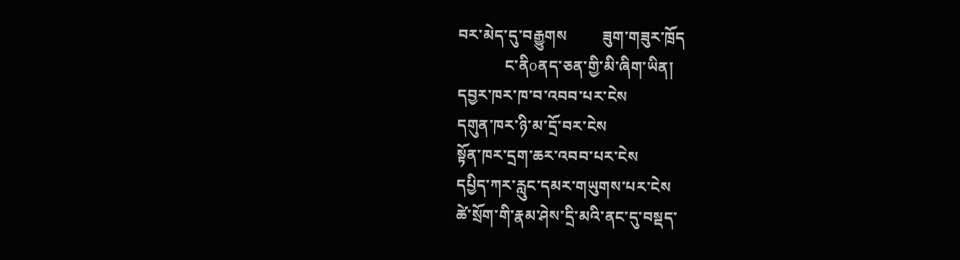བར་མེད་དུ་བརྒྱུགས         ཟུག་གཟུར་ཁྲོད
            ང་ནིoནད་ཅན་གྱི་མི་ཞིག་ཡིན།
དབྱར་ཁར་ཁ་བ་འབབ་པར་ངེས
དགུན་ཁར་ཉི་མ་དྲོ་བར་ངེས
སྟོན་ཁར་དྲག་ཆར་འབབ་པར་ངེས
དཔྱིད་ཀར་རླུང་དམར་གཡུགས་པར་ངེས
ཚེ་སྲོག་གི་རྣམ་ཤེས་དྲི་མའི་ནང་དུ་བསྡད་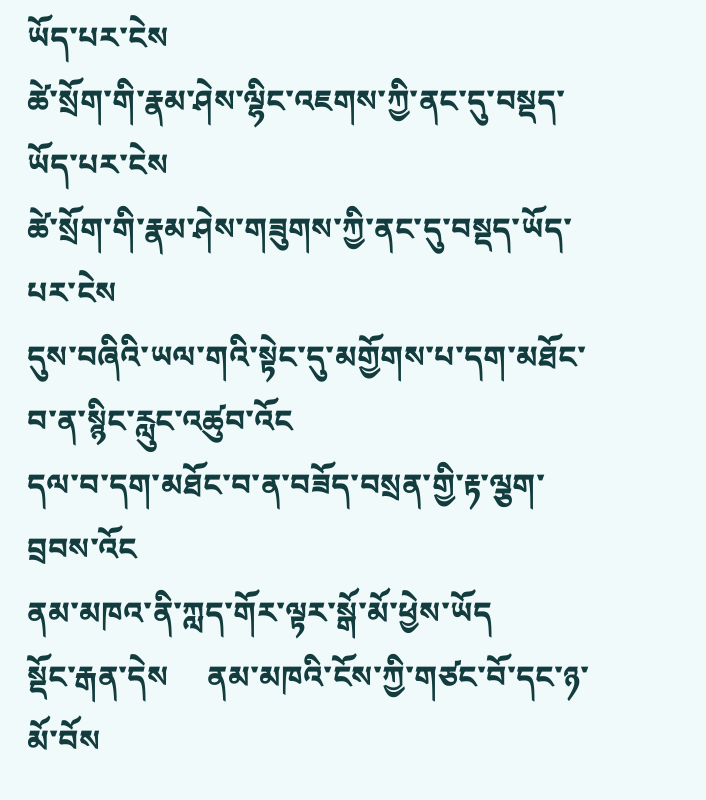ཡོད་པར་ངེས
ཚེ་སྲོག་གི་རྣམ་ཤེས་ལྷིང་འཇགས་ཀྱི་ནང་དུ་བསྡད་ཡོད་པར་ངེས
ཚེ་སྲོག་གི་རྣམ་ཤེས་གཟུགས་ཀྱི་ནང་དུ་བསྡད་ཡོད་པར་ངེས
དུས་བཞིའི་ཡལ་གའི་སྟེང་དུ་མགྱོགས་པ་དག་མཐོང་བ་ན་སྙིང་རླུང་འཚུབ་འོང
དལ་བ་དག་མཐོང་བ་ན་བཟོད་བསྲན་གྱི་རྟ་ལྕག་བྲབས་འོང
ནམ་མཁའ་ནི་ཀླད་གོར་ལྟར་སྒོ་མོ་ཕྱེས་ཡོད
སྡོང་རྒན་དེས     ནམ་མཁའི་ངོས་ཀྱི་གཙང་བོ་དང་ཉ་མོ་བོས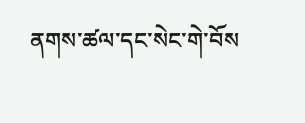ནགས་ཚལ་དང་སེང་གེ་བོས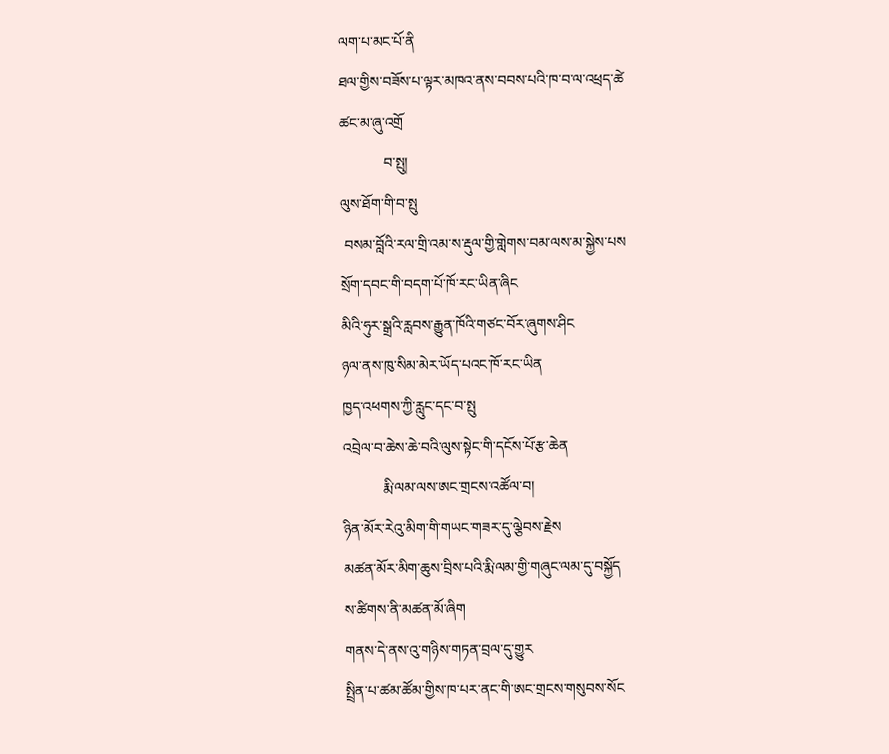ལག་པ་མང་པོ་ནི
ཐལ་གྱིས་བཟོས་པ་ལྟར་མཁའ་ནས་བབས་པའི་ཁ་བ་ལ་འཕྲད་ཚེ
ཚང་མ་ཞུ་འགྲོ
            བ་སྤུ།
ལུས་ཐོག་གི་བ་སྤུ
 བསམ་བློའི་རལ་གྲི་འམ་ས་རྡུལ་གྱི་གླེགས་བམ་ལས་མ་སྐྱེས་པས
སྲོག་དབང་གི་བདག་པོ་ཁོ་རང་ཡིན་ཞིང
མིའི་ཧུར་སྒྲའི་རླབས་རྒྱུན་ཁོའི་གཙང་བོར་ཞུགས་ཤིང
ཉལ་ནས་ཁུ་སིམ་མེར་ཡོད་པའང་ཁོ་རང་ཡིན
ཁྱད་འཕགས་ཀྱི་རླུང་དང་བ་སྤུ
འབྲེལ་བ་ཆེས་ཆེ་བའི་ལུས་སྟེང་གི་དངོས་པོ་རྩ་ཆེན
           རྨི་ལམ་ལས་ཨང་གྲངས་འཚོལ་བ།
ཉིན་མོར་རེའུ་མིག་གི་གཡང་གཟར་དུ་ལྕེབས་རྗེས
མཚན་མོར་མིག་ཆུས་བྲིས་པའི་རྨི་ལམ་གྱི་གཞུང་ལམ་དུ་བསྐྱོད
ས་ཚིགས་ནི་མཚན་མོ་ཞིག
གནས་དེ་ནས་འུ་གཉིས་གཏན་བྲལ་དུ་གྱུར
སྤྲིན་པ་ཚམ་ཚོམ་གྱིས་ཁ་པར་ནང་གི་ཨང་གྲངས་གསུབས་སོང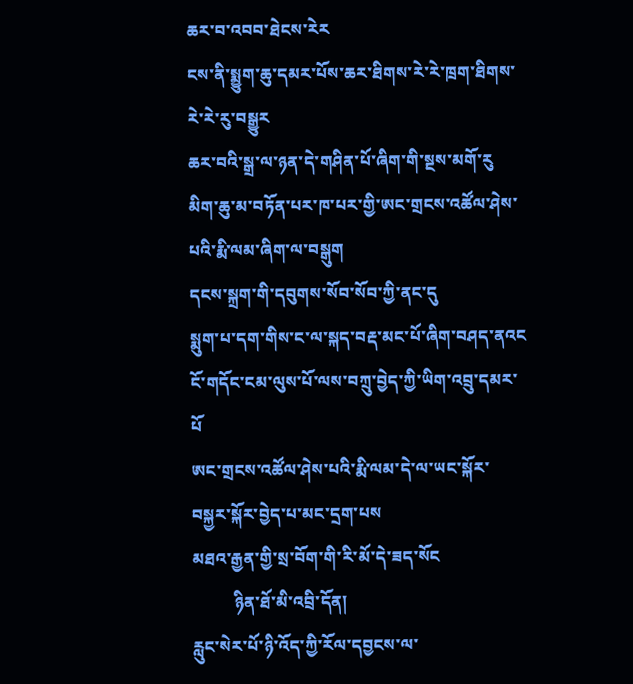ཆར་བ་འབབ་ཐེངས་རེར
ངས་ནི་སྨྱུག་ཆུ་དམར་པོས་ཆར་ཐིགས་རེ་རེ་ཁྲག་ཐིགས་རེ་རེ་རུ་བསྒྱུར
ཆར་བའི་སྒྲ་ལ་ཉན་དེ་གཤིན་པོ་ཞིག་གི་སྔས་མགོ་རུ
མིག་ཆུ་མ་བཏོན་པར་ཁ་པར་གྱི་ཨང་གྲངས་འཚོལ་ཤེས་པའི་རྨི་ལམ་ཞིག་ལ་བསྒུག
དངས་སྐྲག་གི་དབུགས་སོབ་སོབ་ཀྱི་ནང་དུ
སྨུག་པ་དག་གིས་ང་ལ་སྐད་བརྡ་མང་པོ་ཞིག་བཤད་ནའང
ངོ་གདོང་ངམ་ལུས་པོ་ལས་བཀྲུ་བྱེད་ཀྱི་ཡིག་འབྲུ་དམར་པོ
ཨང་གྲངས་འཚོལ་ཤེས་པའི་རྨི་ལམ་དེ་ལ་ཡང་སྐོར་བསྐྱར་སྐོར་བྱེད་པ་མང་དྲག་པས
མཐའ་རྒྱན་གྱི་སྲ་བོག་གི་རི་མོ་དེ་ཟད་སོང
          ཉིན་ཐོ་མི་འབྲི་དོན།
རླུང་སེར་པོ་ཉི་འོད་ཀྱི་རོལ་དབྱངས་ལ་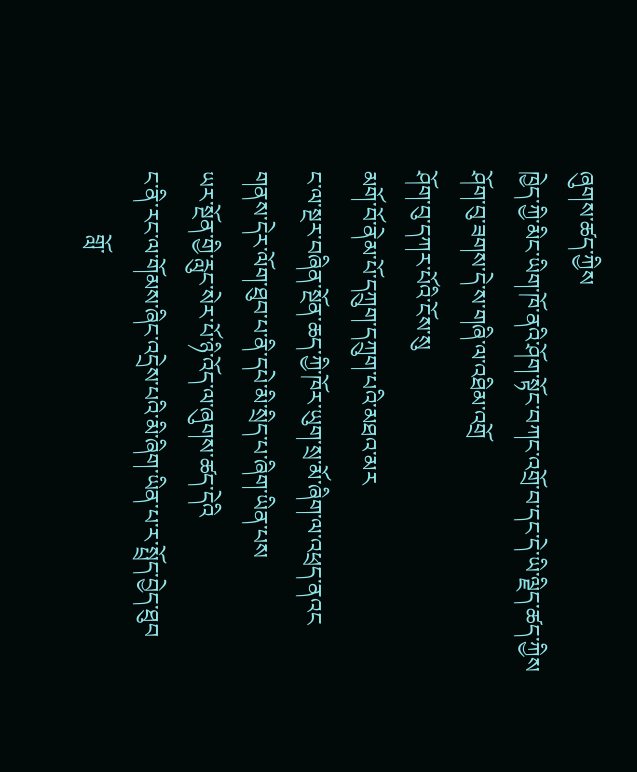ཞུགས་ཚད་ཀྱིས
ཁྱེད་ཀྱི་མིང་ཡིག་ཁོ་ནའི་ཤོག་སྟོང་བཀང་འགྲོ་བ་དང་དེ་ཡི་ལྗིད་ཚད་ཀྱིས
ཤོག་བུ་ཟགས་དེ་ས་གཞི་ལ་འཐིམ་འགྲོ
ཤོག་བུ་དཀར་པོའི་ངོས་སུ
མགོ་བོ་ནེམ་པོ་དཀྲུག་དཀྲུག་པའི་མཐའ་མར
ང་ལ་སྔར་བཞིན་སྔོན་ཆད་ཀྱི་ཁོར་ཡུག་སྲ་མོ་ཞིག་ལ་འཕྲད་ནའང
གནས་དེར་ལོག་ཐུབ་པ་ནི་དཔེ་མི་སྲིད་པ་ཞིག་ཡིན་པས
ཡར་སྔོན་གྱི་རླུང་སེར་པོ་ཉི་འོད་ལ་ཞུགས་ཚད་དེའི
ང་ནི་རང་ལ་གོམས་ཞིང་འདྲེས་པའི་མི་ཞིག་ཡིན་པ་ར་སྤྲོད་བྱེད་ཐུབ
           གློ་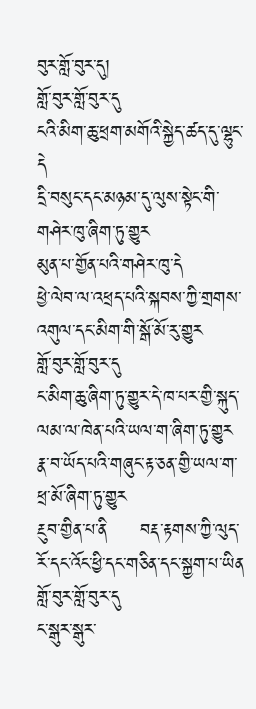བུར་གློ་བུར་དུ།
གློ་བུར་གློ་བུར་དུ
ངའི་མིག་ཆུ་ཕྲག་མགོའི་སྐྱེད་ཚད་དུ་ལྷུང་དེ
དྲི་བསུང་དང་མཉམ་དུ་ལུས་སྟེང་གི་གཤེར་ཁུ་ཞིག་ཏུ་གྱུར
མུན་པ་གྱོན་པའི་གཤེར་ཁུ་དེ
ཕྱེ་ལེབ་ལ་འཕྲད་པའི་སྐབས་ཀྱི་གྲགས་འགུལ་དང་མིག་གི་སྒོ་མོ་རུ་གྱུར
གློ་བུར་གློ་བུར་དུ
ང་མིག་ཆུ་ཞིག་ཏུ་གྱུར་དེ་ཁ་པར་གྱི་སྐུད་ལམ་ལ་ཁེན་པའི་ཡལ་ག་ཞིག་ཏུ་གྱུར
རྣ་བ་ཡོད་པའི་གཞུང་རྟ་ཅན་གྱི་ཡལ་ག་ཕྲ་མོ་ཞིག་ཏུ་གྱུར
རྔུབ་གྱིན་པ་ནི     བརྡ་རྟགས་ཀྱི་ལུད་རོ་དང་འོང་ཕྱི་དང་གཅིན་དང་སྐྱག་པ་ཡིན
གློ་བུར་གློ་བུར་དུ
ང་སྒུར་སྒུར་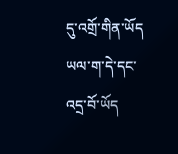དུ་འགྲོ་གིན་ཡོད    ཡལ་ག་དེ་དང་འདྲ་བོ་ཡོད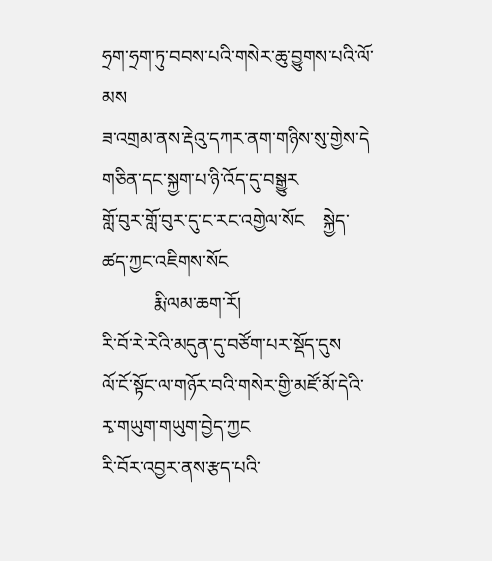ཧྲག་ཧྲག་ཏུ་བབས་པའི་གསེར་ཆུ་བྱུགས་པའི་ལོ་མས
ཟ་འགྲམ་ནས་རྡེའུ་དཀར་ནག་གཉིས་སུ་གྱེས་དེ
གཅིན་དང་སྐྱག་པ་ཉི་འོད་དུ་བསྒྱུར
གློ་བུར་གློ་བུར་དུ་ང་རང་འགྱེལ་སོང    སྐྱེད་ཚད་ཀྱང་འཇིགས་སོང
           རྨི་ལམ་ཆག་རོ།
རི་བོ་རེ་རེའི་མདུན་དུ་བཙོག་པར་སྡོད་དུས
ལོ་ངོ་སྟོང་ལ་གཉོར་བའི་གསེར་གྱི་མཛོ་མོ་དེའི་རྭ་གཡུག་གཡུག་བྱེད་ཀྱང
རི་བོར་འབྱར་ནས་རྩད་པའི་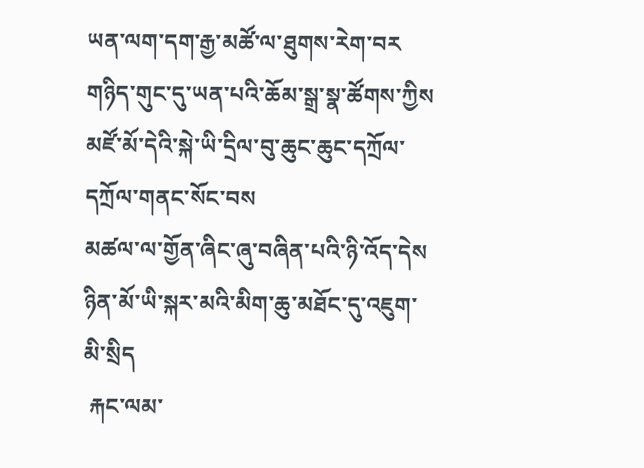ཡན་ལག་དག་རྒྱ་མཚོ་ལ་ཐུགས་རེག་བར
གཉིད་གུང་དུ་ཡན་པའི་ཆོམ་སྒྲ་སྣ་ཚོགས་ཀྱིས
མཛོ་མོ་དེའི་སྐེ་ཡི་དྲིལ་བུ་ཆུང་ཆུང་དཀྲོལ་དཀྲོལ་གནང་སོང་བས
མཚལ་ལ་གྱོན་ཞིང་ཞུ་བཞིན་པའི་ཉི་འོད་དེས
ཉིན་མོ་ཡི་སྐར་མའི་མིག་ཆུ་མཐོང་དུ་འཇུག་མི་སྲིད
 རྐང་ལམ་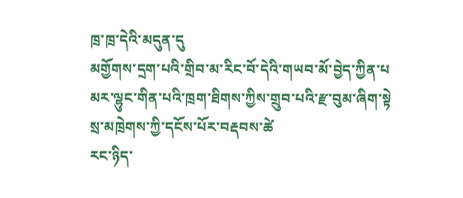ཁྲ་ཁྲ་དེའི་མདུན་དུ
མགྱོགས་དྲག་པའི་གྲིབ་མ་རིང་བོ་དེའི་གཡབ་མོ་བྱེད་ཀྱིན་པ
མར་ལྷུང་གིན་པའི་ཁྲག་ཐིགས་ཀྱིས་གྲུབ་པའི་རྫ་བུམ་ཞིག་སྟེ
སྲ་མཁྲེགས་ཀྱི་དངོས་པོར་བརྡབས་ཚེ
རང་ཉིད་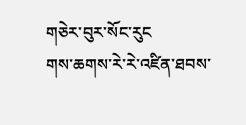གཅེར་བུར་སོང་རུང
གས་ཆགས་རེ་རེ་འཛིན་ཐབས་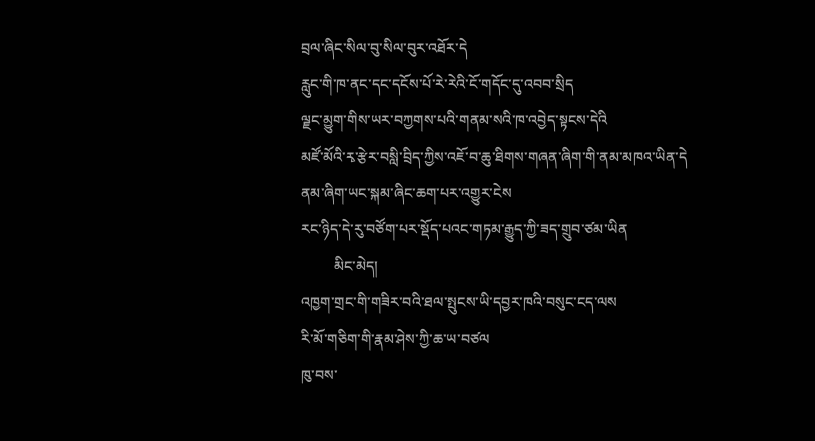བྲལ་ཞིང་སིལ་བུ་སིལ་བུར་འཐོར་དེ
རླུང་གི་ཁ་ནང་དང་དངོས་པོ་རེ་རེའི་ངོ་གདོང་དུ་འབབ་སྲིད
ལྗང་མྱུག་གིས་ཡར་བཀྱགས་པའི་གནམ་སའི་ཁ་འབྱེད་སྟངས་དེའི
མཛོ་མོའི་རྭ་རྩེར་བསླི་བྲིད་ཀྱིས་འཇོ་བ་ཆུ་ཐིགས་གཞན་ཞིག་གི་ནམ་མཁའ་ཡིན་དེ
ནམ་ཞིག་ཡང་སྐམ་ཞིང་ཆག་པར་འགྱུར་ངེས
རང་ཉིད་དེ་རུ་བཙོག་པར་སྡོད་པའང་གཏམ་རྒྱུད་ཀྱི་ཟད་གྲུབ་ཙམ་ཡིན
         མིང་མེད།
འཁྱག་གྲང་གི་གཟིར་བའི་ཐལ་སྤུངས་ཡི་དབྱར་ཁའི་བསུང་ངད་ལས
རི་མོ་གཅིག་གི་རྣམ་ཤེས་ཀྱི་ཆ་ཡ་བཙལ
ཁུ་བས་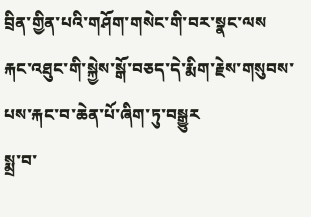བྲིན་གྱིན་པའི་གཤོག་གསེང་གི་བར་སྣང་ལས
རྐང་འཐུང་གི་སྐྱེས་སྒོ་བཅད་དེ་རྨིག་རྗེས་གསུབས་པས་རྐང་བ་ཆེན་པོ་ཞིག་ཏུ་བསྒྱུར
སྨྲ་བ་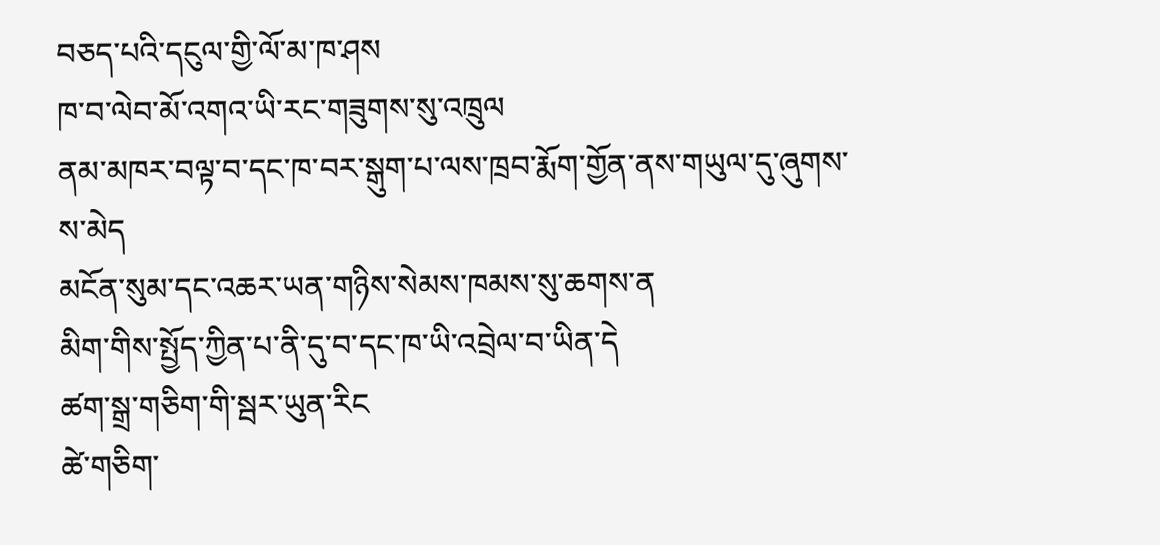བཅད་པའི་དངུལ་གྱི་ལོ་མ་ཁ་ཤས
ཁ་བ་ལེབ་མོ་འགའ་ཡི་རང་གཟུགས་སུ་འཁྲུལ
ནམ་མཁར་བལྟ་བ་དང་ཁ་བར་སྒུག་པ་ལས་ཁྲབ་རྨོག་གྱོན་ནས་གཡུལ་དུ་ཞུགས་ས་མེད
མངོན་སུམ་དང་འཆར་ཡན་གཉིས་སེམས་ཁམས་སུ་ཆགས་ན
མིག་གིས་སྤྱོད་ཀྱིན་པ་ནི་དུ་བ་དང་ཁ་ཡི་འབྲེལ་བ་ཡིན་དེ
ཚག་སྒྲ་གཅིག་གི་སྦར་ཡུན་རིང
ཚེ་གཅིག་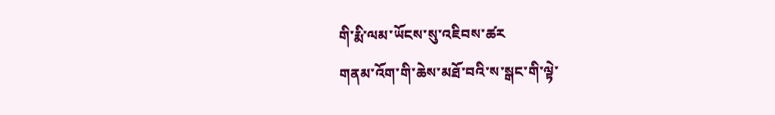གི་རྨི་ལམ་ཡོངས་སུ་འཇིབས་ཚར
གནམ་འོག་གི་ཆེས་མཐོ་བའི་ས་སྒང་གི་ལྟེ་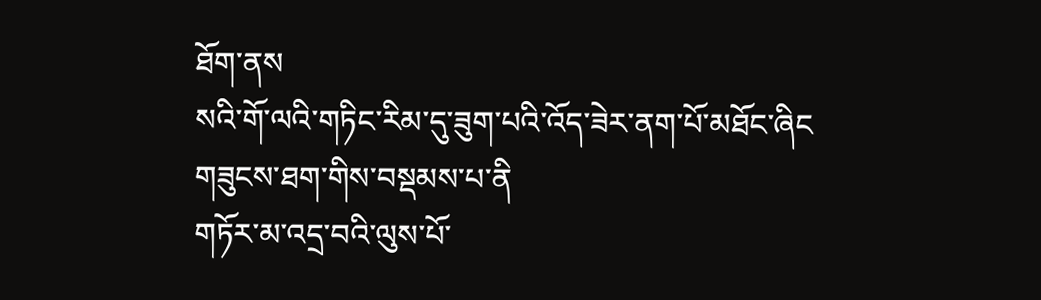ཐོག་ནས
སའི་གོ་ལའི་གཏིང་རིམ་དུ་ཟུག་པའི་འོད་ཟེར་ནག་པོ་མཐོང་ཞིང
གཟུངས་ཐག་གིས་བསྡམས་པ་ནི
གཏོར་མ་འདྲ་བའི་ལུས་པོ་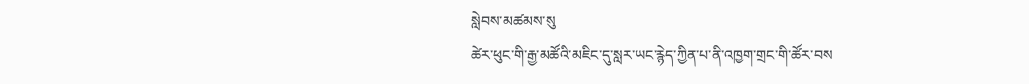སླེབས་མཚམས་སུ
ཚེར་ཕུང་གི་རྒྱ་མཚོའི་མཇིང་དུ་སླར་ཡང་རྙེད་ཀྱིན་པ་ནི་འཁྱག་གྲང་གི་ཚོར་བས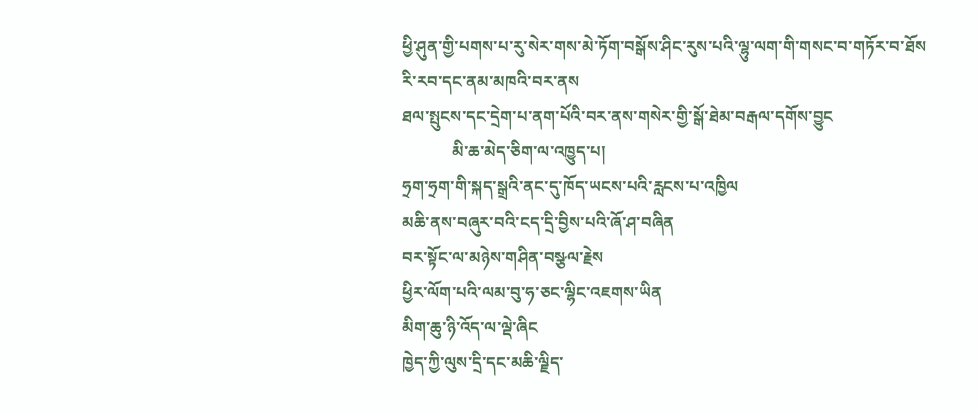ཕྱི་ཤུན་གྱི་པགས་པ་རུ་སེར་གས་མེ་ཏོག་བསྒོས་ཤིང་རུས་པའི་ལྷུ་ལག་གི་གསང་བ་གཏོར་བ་ཐོས
རི་རབ་དང་ནམ་མཁའི་བར་ནས
ཐལ་སྤུངས་དང་དྲེག་པ་ནག་པོའི་བར་ནས་གསེར་གྱི་སྒོ་ཐེམ་བརྒལ་དགོས་བྱུང
            མི་ཆ་མེད་ཅིག་ལ་འཁྱུད་པ།
ཧྲག་ཧྲག་གི་སྐད་སྒྲའི་ནང་དུ་ཁོད་ཡངས་པའི་རླངས་པ་འཁྱིལ
མཆི་ནས་བཞུར་བའི་ངད་དྲི་བྱིས་པའི་ཞོ་ཤ་བཞིན
བར་སྟོང་ལ་མཉེས་གཤིན་བསྩལ་རྗེས
ཕྱིར་ལོག་པའི་ལམ་བུ་ཧ་ཅང་ལྷིང་འཇགས་ཡིན
མིག་ཆུ་ཉི་འོད་ལ་ལྡེ་ཞིང
ཁྱེད་ཀྱི་ལུས་དྲི་དང་མཆི་ལྗིད་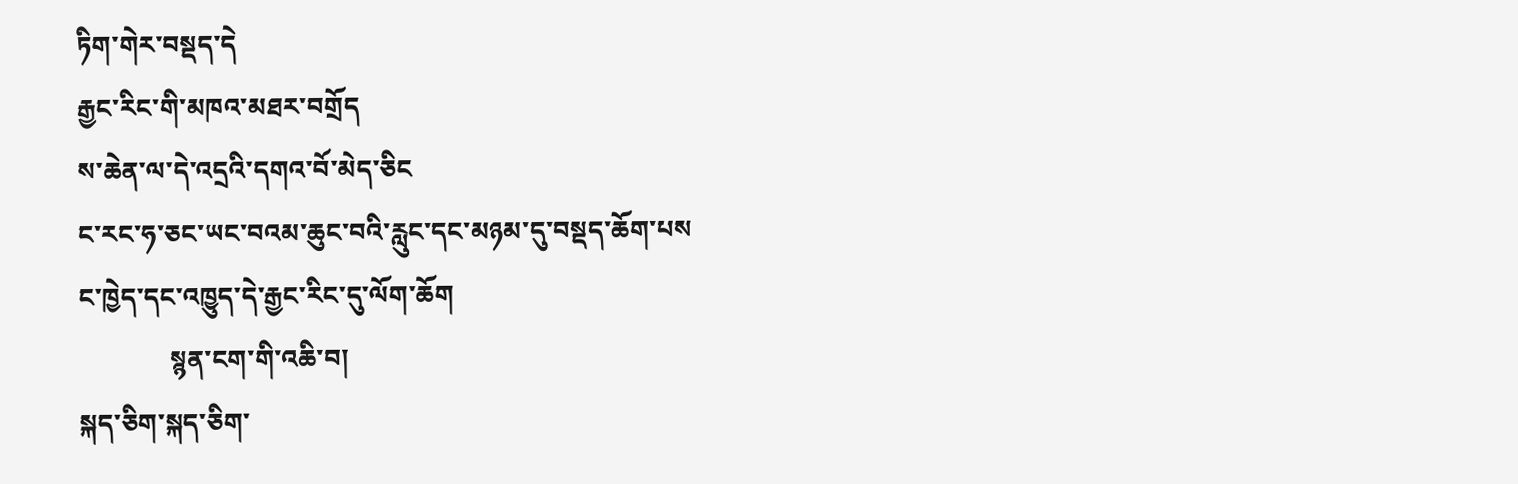ཏིག་གེར་བསྡད་དེ
རྒྱང་རིང་གི་མཁའ་མཐར་བགྲོད
ས་ཆེན་ལ་དེ་འདྲའི་དགའ་བོ་མེད་ཅིང
ང་རང་ཧ་ཅང་ཡང་བའམ་ཆུང་བའི་རླུང་དང་མཉམ་དུ་བསྡད་ཆོག་པས
ང་ཁྱེད་དང་འཁྱུད་དེ་རྒྱང་རིང་དུ་ལོག་ཆོག
              སྙན་ངག་གི་འཆི་བ།
སྐད་ཅིག་སྐད་ཅིག་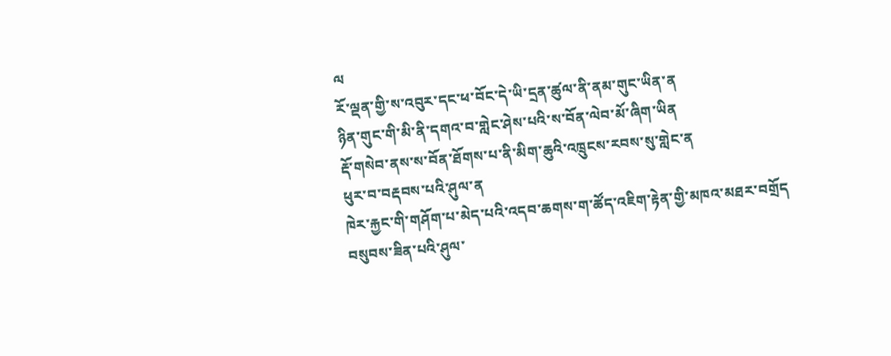ལ
རོ་ལྡན་གྱི་ས་འབུར་དང་ཕ་བོང་དེ་ཡི་དྲན་ཚུལ་ནི་ནམ་གུང་ཡིན་ན
ཉིན་གུང་གི་མི་ནི་དགའ་བ་གླེང་ཤེས་པའི་ས་བོན་ལེབ་མོ་ཞིག་ཡིན
རྡོ་གསེབ་ནས་ས་བོན་ཐོགས་པ་ནི་མིག་ཆུའི་འཁྲུངས་རབས་སུ་གླེང་ན
ཕུར་བ་བརྡབས་པའི་ཤུལ་ན
ཁེར་རྐྱང་གི་གཤོག་པ་མེད་པའི་འདབ་ཆགས་ག་ཚོད་འཇིག་རྟེན་གྱི་མཁའ་མཐར་བགྲོད
བསུབས་ཟིན་པའི་ཤུལ་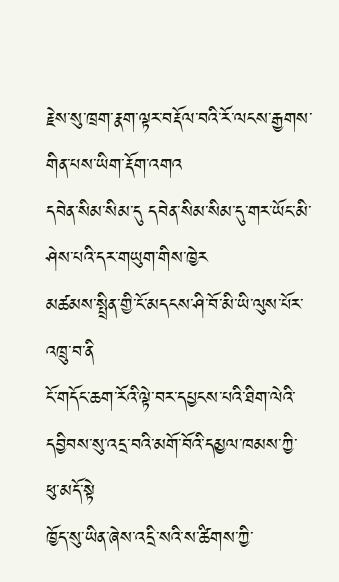རྗེས་སུ་ཁྲག་རྣག་ལྟར་བརྡོལ་བའི་རོ་ལངས་རྒྱགས་གིན་པས་ཡིག་རྡོག་འགའ
དབེན་སིམ་སིམ་དུ དབེན་སིམ་སིམ་དུ་གར་ཡོང་མི་ཤེས་པའི་དར་གཡུག་གིས་ཁྱེར
མཚམས་སྤྲིན་གྱི་ངོ་མདངས་ཤི་བོ་མི་ཡི་ལུས་པོར་འཁྲུ་བ་ནི
ངོ་གདོང་ཆག་རོའི་ལྟེ་བར་དཔྱངས་པའི་ཐིག་ལེའི་དབྱིབས་སུ་འདྲ་བའི་མགོ་བོའི་དམྱལ་ཁམས་ཀྱི་
ཕུ་མདོ་སྟེ
ཁྱོད་སུ་ཡིན་ཞེས་འདྲི་སའི་ས་ཚིགས་ཀྱི་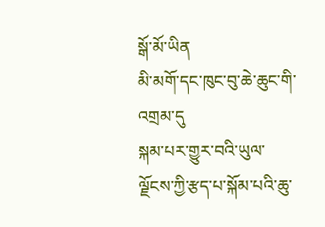སྒོ་མོ་ཡིན
མི་མགོ་དང་ཁུང་བུ་ཆེ་ཆུང་གི་འགྲམ་དུ
སྐམ་པར་གྱུར་བའི་ཡུལ་ལྗོངས་ཀྱི་རྩད་པ་སྐོམ་པའི་ཆུ་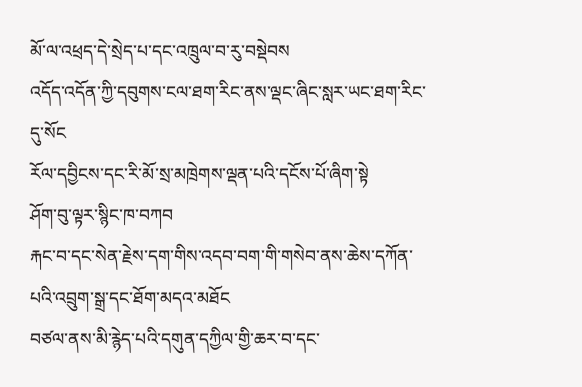མོ་ལ་འཕྲད་དེ་སྲེད་པ་དང་འཁྲུལ་བ་རུ་བསྡེབས
འདོད་འདོན་ཀྱི་དབུགས་ངལ་ཐག་རིང་ནས་ལྡང་ཞིང་སླར་ཡང་ཐག་རིང་དུ་སོང
རོལ་དབྱིངས་དང་རི་མོ་སྲ་མཁྲེགས་ལྡན་པའི་དངོས་པོ་ཞིག་སྟེ
ཤོག་བུ་ལྟར་སྙིང་ཁ་བཀབ
རྐང་བ་དང་སེན་རྗེས་དག་གིས་འདབ་བག་གི་གསེབ་ནས་ཆེས་དཀོན་པའི་འབྲུག་སྒྲ་དང་ཐོག་མདའ་མཐོང
བཙལ་ནས་མི་རྙེད་པའི་དགུན་དཀྱིལ་གྱི་ཆར་བ་དང་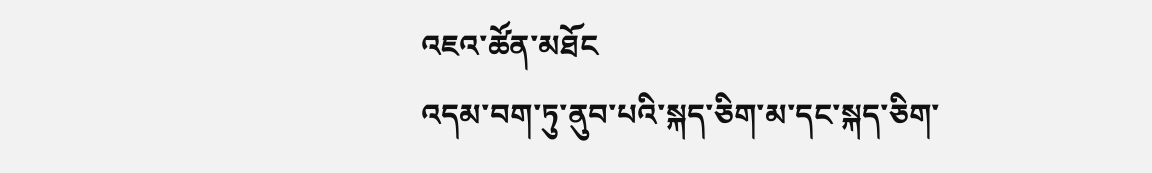འཇའ་ཚོན་མཐོང
འདམ་བག་ཏུ་ནུབ་པའི་སྐད་ཅིག་མ་དང་སྐད་ཅིག་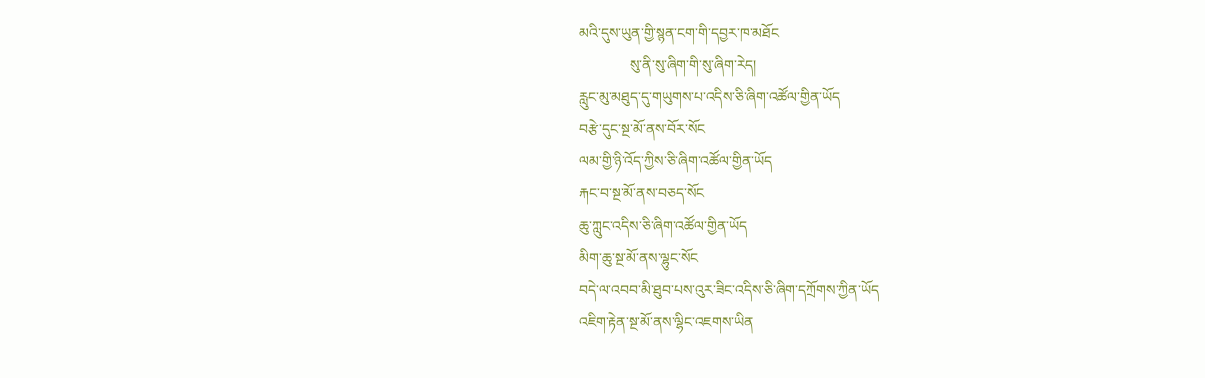མའི་དུས་ཡུན་གྱི་སྙན་ངག་གི་དབྱར་ཁ་མཐོང
              སུ་ནི་སུ་ཞིག་གི་སུ་ཞིག་རེད།
རླུང་མུ་མཐུད་དུ་གཡུགས་པ་འདིས་ཅི་ཞིག་འཚོལ་གྱིན་ཡོད
བརྩེ་དུང་སྔ་མོ་ནས་བོར་སོང
ལམ་གྱི་ཉི་འོད་ཀྱིས་ཅི་ཞིག་འཚོལ་གྱིན་ཡོད
རྐང་བ་སྔ་མོ་ནས་བཅད་སོང
ཆུ་ཀླུང་འདིས་ཅི་ཞིག་འཚོལ་གྱིན་ཡོད
མིག་ཆུ་སྔ་མོ་ནས་ལྷུང་སོང
བདེ་ལ་འབབ་མི་ཐུབ་པས་འུར་ཟིང་འདིས་ཅི་ཞིག་དཀྲོགས་ཀྱིན་ཡོད
འཇིག་རྟེན་སྔ་མོ་ནས་ལྷིང་འཇགས་ཡིན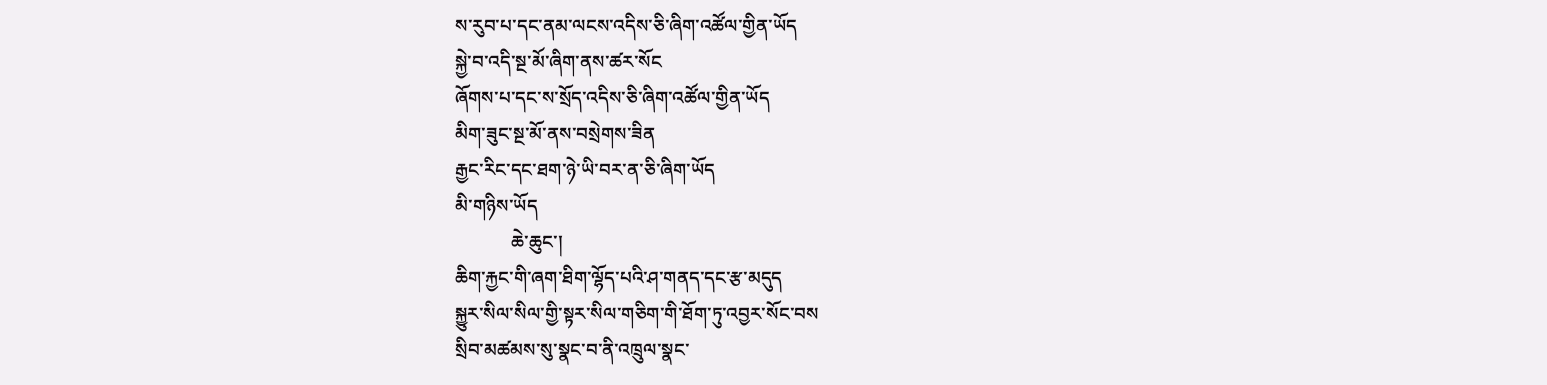ས་རུབ་པ་དང་ནམ་ལངས་འདིས་ཅི་ཞིག་འཚོལ་གྱིན་ཡོད
སྐྱེ་བ་འདི་སྔ་མོ་ཞིག་ནས་ཚར་སོང
ཞོགས་པ་དང་ས་སྲོད་འདིས་ཅི་ཞིག་འཚོལ་གྱིན་ཡོད
མིག་ཟུང་སྔ་མོ་ནས་བསྲེགས་ཟིན
རྒྱང་རིང་དང་ཐག་ཉེ་ཡི་བར་ན་ཅི་ཞིག་ཡོད
མི་གཉིས་ཡོད
            ཆེ་ཆུང་།
ཆིག་རྐྱང་གི་ཞག་ཐིག་ལྷོད་པའི་ཤ་གནད་དང་རྩ་མདུད
སྐྱུར་སིལ་སིལ་གྱི་སྟར་སིལ་གཅིག་གི་ཐོག་ཏུ་འབྱར་སོང་བས
སྲིབ་མཚམས་སུ་སྣང་བ་ནི་འཁྲུལ་སྣང་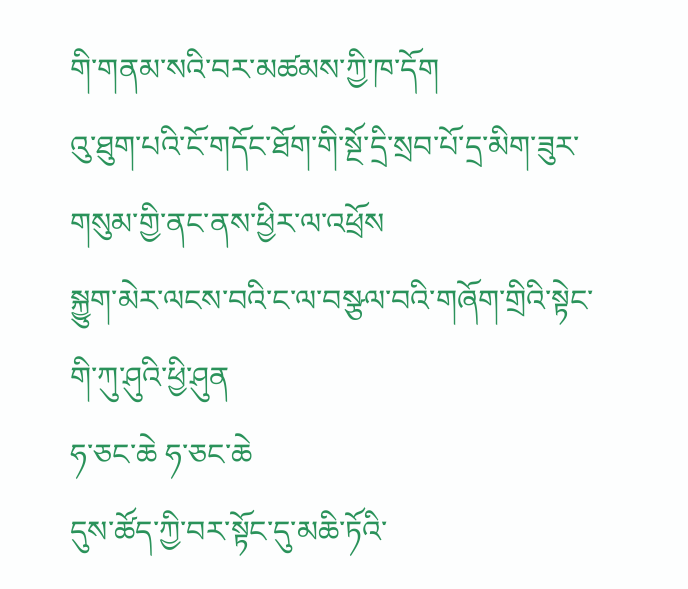གི་གནམ་སའི་བར་མཚམས་ཀྱི་ཁ་དོག
འུ་ཐུག་པའི་ངོ་གདོང་ཐོག་གི་སྔོ་དྲི་སྲབ་པོ་དྲ་མིག་ཟུར་གསུམ་གྱི་ནང་ནས་ཕྱིར་ལ་འཕྲོས
སྐྱུག་མེར་ལངས་བའི་ང་ལ་བསྩལ་བའི་གཞོག་གྲིའི་སྟེང་གི་ཀུ་ཤུའི་ཕྱི་ཤུན
ཧ་ཅང་ཆེ ཧ་ཅང་ཆེ
དུས་ཚོད་ཀྱི་བར་སྟོང་དུ་མཆི་ཏོའི་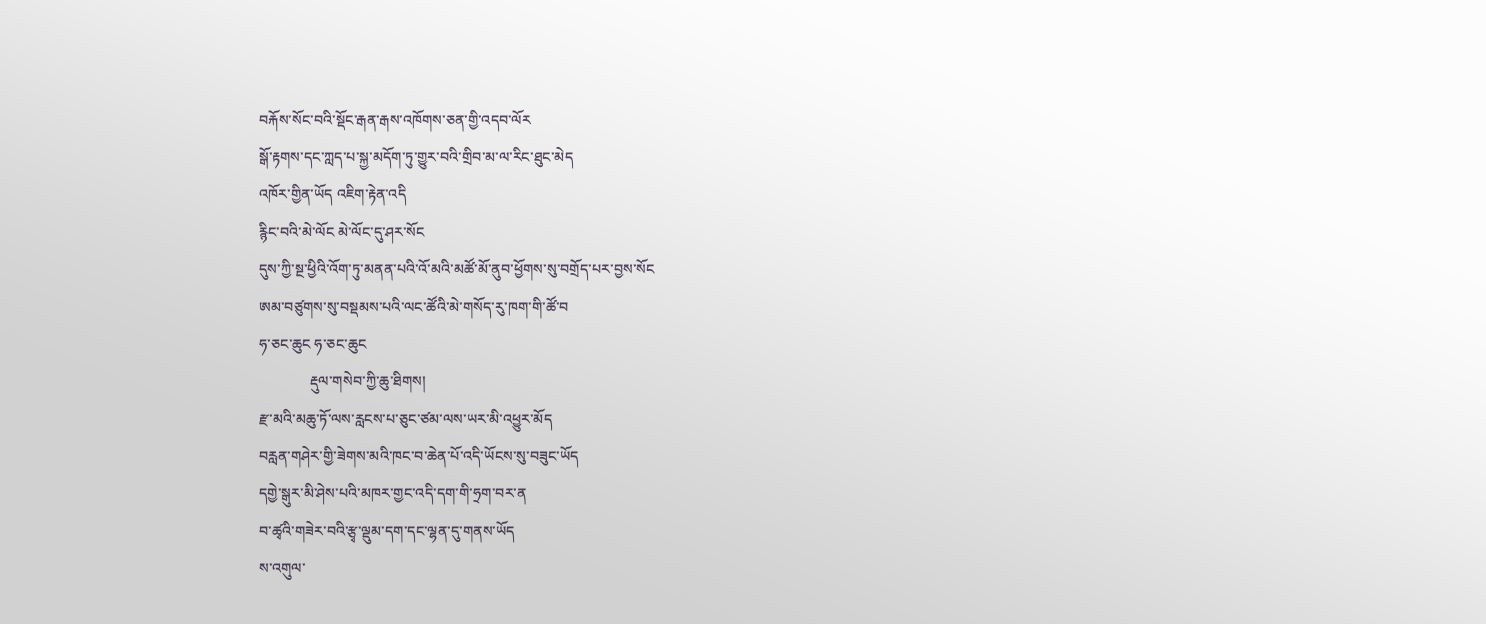བརྐོས་སོང་བའི་སྡོང་རྒན་རྒས་འཁོགས་ཅན་གྱི་འདབ་ལོར
སྒོ་རྟགས་དང་ཀླད་པ་སྐྱ་མདོག་ཏུ་གྱུར་བའི་གྲིབ་མ་ལ་རིང་ཐུང་མེད
འཁོར་གྱིན་ཡོད འཇིག་རྟེན་འདི
རྙིང་བའི་མེ་ལོང མེ་ལོང་དུ་ཤར་སོང
དུས་ཀྱི་སྔ་ཕྱིའི་འོག་ཏུ་མནན་པའི་འོ་མའི་མཚོ་མོ་ནུབ་ཕྱོགས་སུ་བགྲོད་པར་བྱས་སོང
ཨམ་བཙུགས་སུ་བསྡམས་པའི་ལང་ཚོའི་མེ་གསོད་རུ་ཁག་གི་ཚོ་བ
ཧ་ཅང་ཆུང ཧ་ཅང་ཆུང
              རྡུལ་གསེབ་ཀྱི་ཆུ་ཐིགས།
རྫ་མའི་མཆུ་ཏོ་ལས་རླངས་པ་ཅུང་ཙམ་ལས་ཡར་མི་འཕྱུར་མོད
བརླན་གཤེར་གྱི་ཟེགས་མའི་ཁང་བ་ཆེན་པོ་འདི་ཡོངས་སུ་བཟུང་ཡོད
དགྱེ་སྒུར་མི་ཤེས་པའི་མཁར་གྱང་འདི་དག་གི་ཧྲག་བར་ན
བ་ཚྭའི་གཟེར་བའི་རྩྭ་ལྡུམ་དག་དང་ལྷན་དུ་གནས་ཡོད
ས་འགུལ་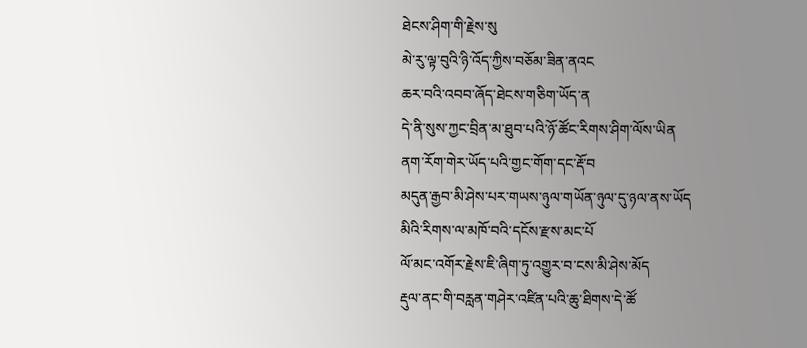ཐེངས་ཤིག་གི་རྗེས་སུ
མེ་རུ་ལྟ་བུའི་ཉི་འོད་ཀྱིས་བཅོམ་ཟིན་ནའང
ཆར་བའི་འབབ་ཞོད་ཐེངས་གཅིག་ཡོད་ན
དེ་ནི་སུས་ཀྱང་བྲིན་མ་ཐུབ་པའི་ཉོ་ཚོང་རིགས་ཤིག་ལོས་ཡིན
ནག་རོག་གེར་ཡོད་པའི་གྱང་གོག་དང་རྡོ་བ
མདུན་རྒྱབ་མི་ཤེས་པར་གཡས་ཉུལ་གཡོན་ཉུལ་དུ་ཉལ་ནས་ཡོད
མིའི་རིགས་ལ་མཁོ་བའི་དངོས་རྫས་མང་པོ
ལོ་མང་འགོར་རྗེས་ཇི་ཞིག་ཏུ་འགྱུར་བ་ངས་མི་ཤེས་མོད
རྡུལ་ནང་གི་བརླན་གཤེར་འཛིན་པའི་ཆུ་ཐིགས་དེ་ཚོ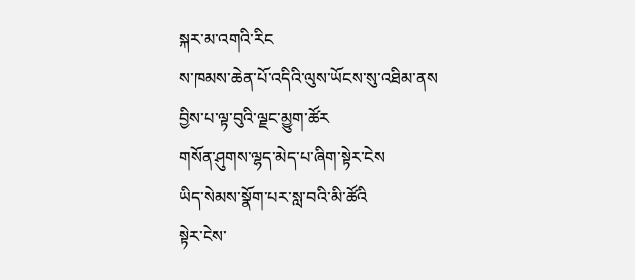སྐར་མ་འགའི་རིང
ས་ཁམས་ཆེན་པོ་འདིའི་ལུས་ཡོངས་སུ་འཐིམ་ནས
བྱིས་པ་ལྟ་བུའི་ལྗང་མྱུག་ཚོར
གསོན་ཤུགས་ལྷད་མེད་པ་ཞིག་སྟེར་ངེས
ཡིད་སེམས་སྣོག་པར་སླ་བའི་མི་ཚོའི
སྟེར་ངེས་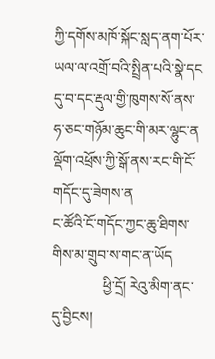ཀྱི་དགོས་མཁོ་སྐོང་སླད་ནག་པོར་ཡལ་ལ་འགྲོ་བའི་སྤྲིན་པའི་སྣེ་དང
དུ་བ་དང་རྡུལ་གྱི་ཁུགས་སོ་ནས་ཧ་ཅང་གཉོམ་ཆུང་གི་མར་ལྷུང་ན
ལྡོག་འཕྲོས་ཀྱི་སྒོ་ནས་རང་གི་ངོ་གདོང་དུ་ཟེགས་ན
ང་ཚོའི་ངོ་གདོང་ཀྱང་ཆུ་ཐིགས་གིས་མ་གྲུབ་ས་གང་ན་ཡོད
              ཕྱི་དྲོ། རེའུ་མིག་ནང་དུ་བྱིངས།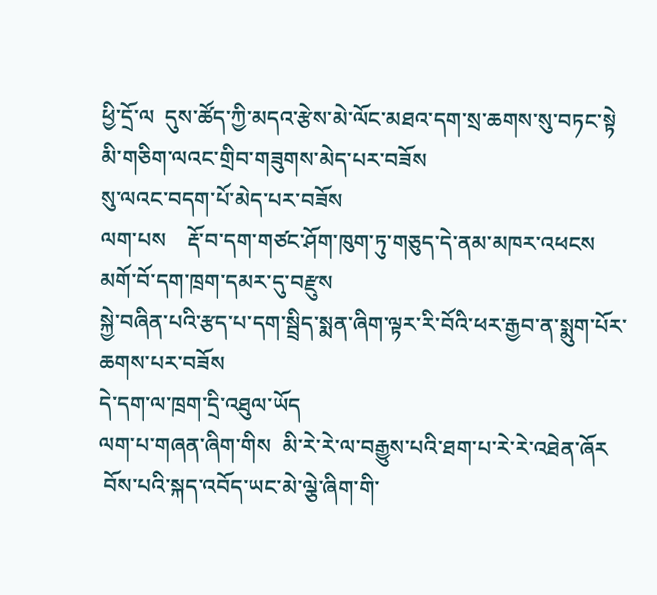ཕྱི་དྲོ་ལ  དུས་ཚོད་ཀྱི་མདའ་རྩེས་མེ་ལོང་མཐའ་དག་སྲ་ཆགས་སུ་བཏང་སྟེ
མི་གཅིག་ལའང་གྲིབ་གཟུགས་མེད་པར་བཟོས
སུ་ལའང་བདག་པོ་མེད་པར་བཟོས
ལག་པས    རྡོ་བ་དག་གཙང་ཤོག་ཁུག་ཏུ་གཅུད་དེ་ནམ་མཁར་འཕངས
མགོ་བོ་དག་ཁྲག་དམར་དུ་བརྫུས
སྐྱེ་བཞིན་པའི་རྩད་པ་དག་སྦྲིད་སྨན་ཞིག་ལྟར་རི་བོའི་ཕར་རྒྱབ་ན་སྨུག་པོར་ཆགས་པར་བཟོས
དེ་དག་ལ་ཁྲག་དྲི་འཐུལ་ཡོད
ལག་པ་གཞན་ཞིག་གིས  མི་རེ་རེ་ལ་བརྒྱུས་པའི་ཐག་པ་རེ་རེ་འཐེན་ཞོར
 བོས་པའི་སྐད་འབོད་ཡང་མེ་ལྕེ་ཞིག་གི་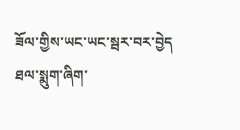ཟོལ་གྱིས་ཡང་ཡང་སྦར་བར་བྱེད
ཐལ་སྨུག་ཞིག་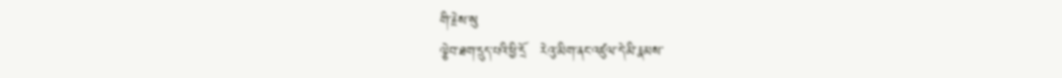གི་རྗེས་སུ
ལྕེབ་ཐག་དྲུད་པའི་ཕྱི་དྲོ   རེའུ་མིག་ནང་འཛུལ་དེ་མི་རྣམས་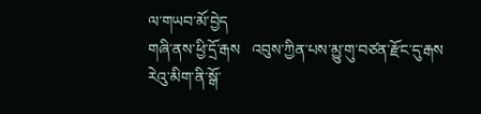ལ་གཡབ་མོ་བྱེད
གཞི་ནས་ཕྱི་དྲོ་རྒས   འབུས་ཀྱིན་པས་མྱུ་གུ་བཙན་རྫོང་དུ་རྒས
རེའུ་མིག་ནི་སྒོ་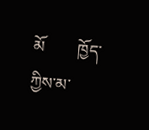མོ        ཁྱོད་ཀྱིས་མ་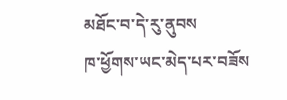མཐོང་བ་དེ་རུ་ནུབས
ཁ་ཕྱོགས་ཡང་མེད་པར་བཟོས